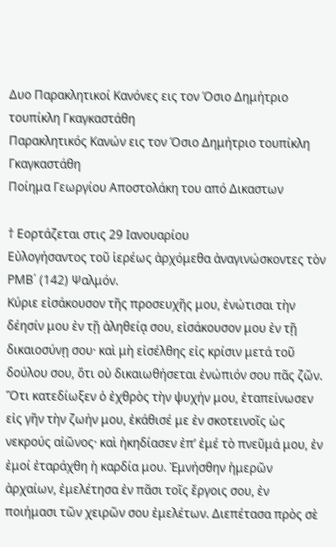Δυο Παρακλητικοί Κανόνες εις τον Όσιο Δημήτριο τουπίκλη Γκαγκαστάθη
Παρακλητικός Κανών εις τον Όσιο Δημήτριο τουπίκλη Γκαγκαστάθη
Ποίημα Γεωργίου Αποστολάκη του από Δικαστων

† Εορτάζεται στις 29 Ιανουαρίου
Εὐλογήσαντος τοῦ ἱερέως ἀρχόμεθα ἀναγινώσκοντες τὸν ΡΜΒ΄ (142) Ψαλμόν.
Κύριε εἰσάκουσον τῆς προσευχῆς μου, ἐνώτισαι τὴν δέησίν μου ἐν τῇ ἀληθείᾳ σου, εἰσάκουσον μου ἐν τῇ δικαιοσύνῃ σου· καὶ μὴ εἰσέλθης εἰς κρίσιν μετά τοῦ δούλου σου, ὅτι οὐ δικαιωθήσεται ἐνώπιόν σου πᾶς ζῶν. Ὅτι κατεδίωξεν ὁ ἐχθρὸς τὴν ψυχήν μου, ἐταπείνωσεν εἰς γῆν τὴν ζωήν μου, ἐκάθισέ με ἐν σκοτεινοῖς ὡς νεκρούς αἰῶνος· καὶ ἠκηδίασεν ἐπ’ ἐμέ τὸ πνεῦμά μου, ἐν ἐμοί ἐταράχθη ἡ καρδία μου. Ἐμνήσθην ἡμερῶν ἀρχαίων, ἐμελέτησα ἐν πᾶσι τοῖς ἔργοις σου, ἐν ποιήμασι τῶν χειρῶν σου ἐμελέτων. Διεπέτασα πρὸς σὲ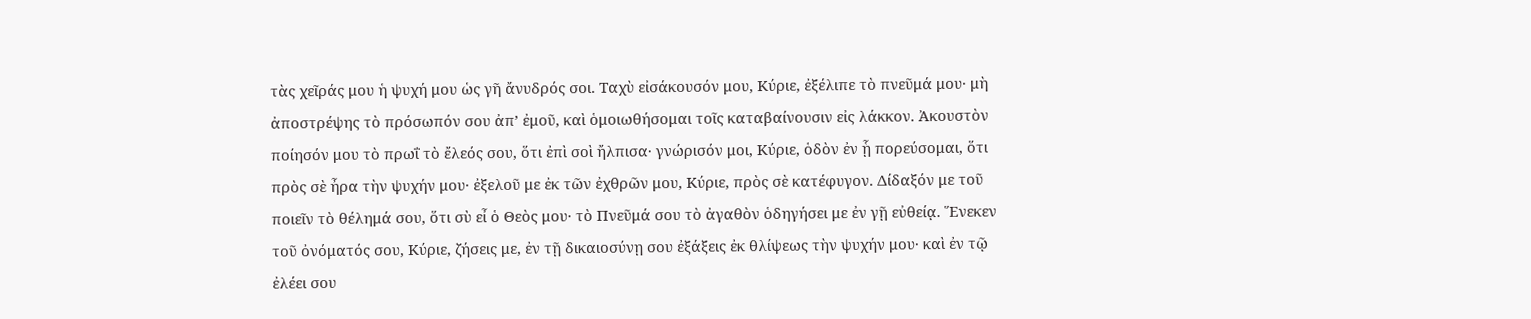τὰς χεῖράς μου ἡ ψυχή μου ὡς γῆ ἄνυδρός σοι. Ταχὺ εἰσάκουσόν μου, Κύριε, ἐξέλιπε τὸ πνεῦμά μου· μὴ ἀποστρέψης τὸ πρόσωπόν σου ἀπ’ ἐμοῦ, καὶ ὁμοιωθήσομαι τοῖς καταβαίνουσιν εἰς λάκκον. Ἀκουστὸν ποίησόν μου τὸ πρωΐ τὸ ἔλεός σου, ὅτι ἐπὶ σοὶ ἤλπισα· γνώρισόν μοι, Κύριε, ὁδὸν ἐν ᾗ πορεύσομαι, ὅτι πρὸς σὲ ἦρα τὴν ψυχήν μου· ἐξελοῦ με ἐκ τῶν ἐχθρῶν μου, Κύριε, πρὸς σὲ κατέφυγον. Δίδαξόν με τοῦ ποιεῖν τὸ θέλημά σου, ὅτι σὺ εἶ ὁ Θεὸς μου· τὸ Πνεῦμά σου τὸ ἀγαθὸν ὁδηγήσει με ἐν γῇ εὐθείᾳ. Ἕνεκεν τοῦ ὀνόματός σου, Κύριε, ζήσεις με, ἐν τῇ δικαιοσύνῃ σου ἐξάξεις ἐκ θλίψεως τὴν ψυχήν μου· καὶ ἐν τῷ ἐλέει σου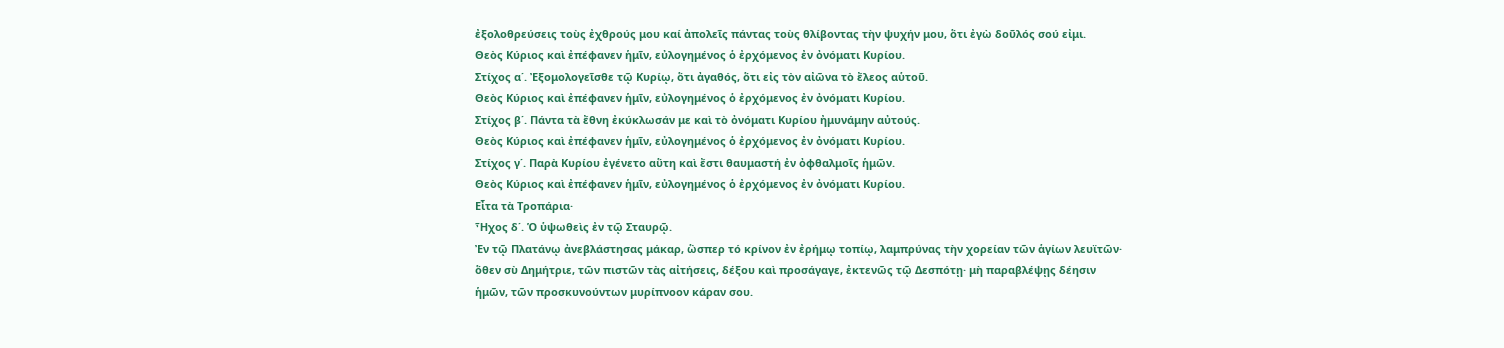ἐξολοθρεύσεις τοὺς ἐχθρούς μου καί ἀπολεῖς πάντας τοὺς θλίβοντας τὴν ψυχήν μου, ὅτι ἐγὼ δοῦλός σού εἰμι.
Θεὸς Κύριος καὶ ἐπέφανεν ἡμῖν, εὐλογημένος ὁ ἐρχόμενος ἐν ὀνόματι Κυρίου.
Στίχος α΄. Ἐξομολογεῖσθε τῷ Κυρίῳ, ὅτι ἀγαθός, ὅτι εἰς τὸν αἰῶνα τὸ ἔλεος αὑτοῦ.
Θεὸς Κύριος καὶ ἐπέφανεν ἡμῖν, εὐλογημένος ὁ ἐρχόμενος ἐν ὀνόματι Κυρίου.
Στίχος β΄. Πάντα τὰ ἔθνη ἐκύκλωσάν με καὶ τὸ ὀνόματι Κυρίου ἠμυνάμην αὐτούς.
Θεὸς Κύριος καὶ ἐπέφανεν ἡμῖν, εὐλογημένος ὁ ἐρχόμενος ἐν ὀνόματι Κυρίου.
Στίχος γ΄. Παρὰ Κυρίου ἐγένετο αὕτη καὶ ἔστι θαυμαστή ἐν ὀφθαλμοῖς ἡμῶν.
Θεὸς Κύριος καὶ ἐπέφανεν ἡμῖν, εὐλογημένος ὁ ἐρχόμενος ἐν ὀνόματι Κυρίου.
Εἶτα τὰ Τροπάρια·
Ἦχος δ΄. Ὁ ὑψωθεὶς ἐν τῷ Σταυρῷ.
Ἐν τῷ Πλατάνῳ ἀνεβλάστησας μάκαρ, ὣσπερ τό κρίνον ἐν ἐρήμῳ τοπίῳ, λαμπρύνας τὴν χορείαν τῶν ἁγίων λευϊτῶν· ὅθεν σὺ Δημήτριε, τῶν πιστῶν τὰς αἰτήσεις, δέξου καὶ προσάγαγε, ἐκτενῶς τῷ Δεσπότῃ· μὴ παραβλέψῃς δέησιν ἡμῶν, τῶν προσκυνούντων μυρίπνοον κάραν σου.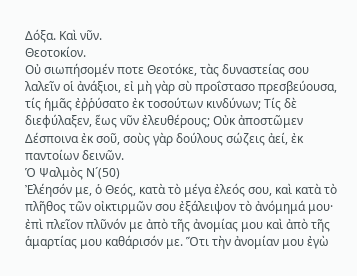Δόξα. Καὶ νῦν.
Θεοτοκίον.
Οὐ σιωπήσομέν ποτε Θεοτόκε, τὰς δυναστείας σου λαλεῖν οἱ ἀνάξιοι, εἰ μὴ γὰρ σὺ προΐστασο πρεσβεύουσα, τίς ἡμᾶς ἐῤῥύσατο ἐκ τοσούτων κινδύνων; Τίς δὲ διεφύλαξεν, ἕως νῦν ἐλευθέρους; Οὐκ ἀποστῶμεν Δέσποινα ἐκ σοῦ, σοὺς γὰρ δούλους σώζεις ἀεί, ἐκ παντοίων δεινῶν.
Ὁ Ψαλμὸς Ν´(50)
Ἐλέησόν με, ὁ Θεός, κατὰ τὸ μέγα ἐλεός σου, καὶ κατὰ τὸ πλῆθος τῶν οἰκτιρμῶν σου ἐξάλειψον τὸ ἀνόμημά μου· ἐπὶ πλεῖον πλῦνόν με ἀπὸ τῆς ἀνομίας μου καὶ ἀπὸ τῆς ἁμαρτίας μου καθάρισόν με. Ὅτι τὴν ἀνομίαν μου ἐγὼ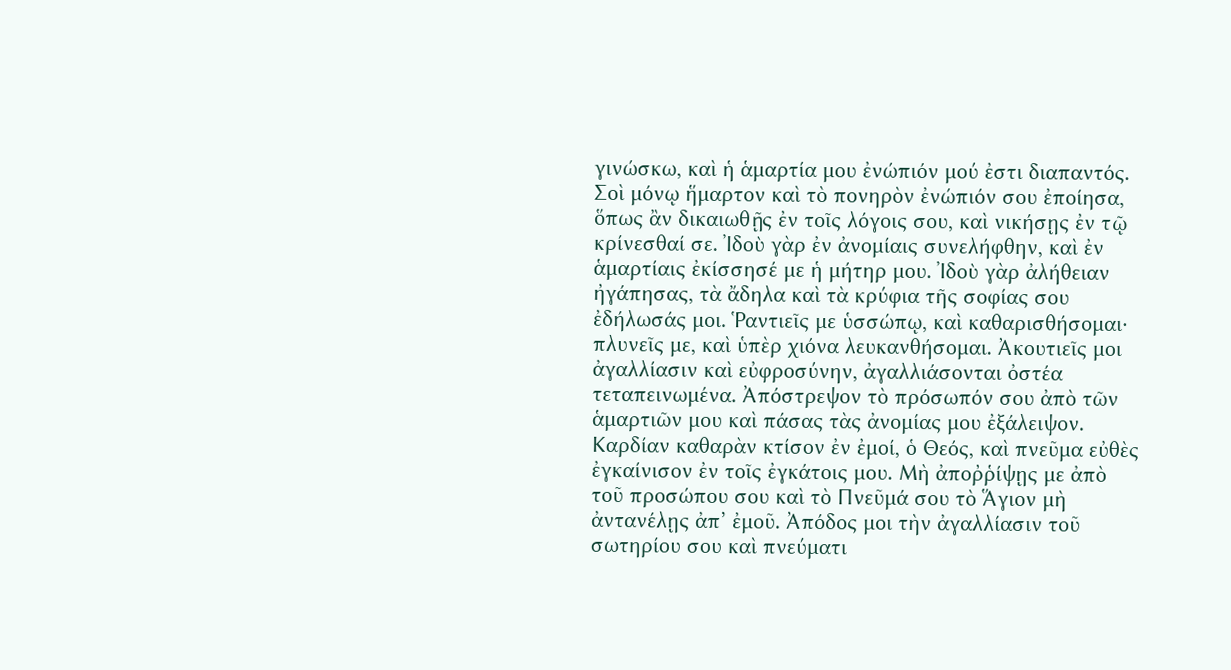γινώσκω, καὶ ἡ ἁμαρτία μου ἐνώπιόν μού ἐστι διαπαντός. Σοὶ μόνῳ ἥμαρτον καὶ τὸ πονηρὸν ἐνώπιόν σου ἐποίησα, ὅπως ἂν δικαιωθῇς ἐν τοῖς λόγοις σου, καὶ νικήσῃς ἐν τῷ κρίνεσθαί σε. Ἰδοὺ γὰρ ἐν ἀνομίαις συνελήφθην, καὶ ἐν ἁμαρτίαις ἐκίσσησέ με ἡ μήτηρ μου. Ἰδοὺ γὰρ ἀλήθειαν ἠγάπησας, τὰ ἄδηλα καὶ τὰ κρύφια τῆς σοφίας σου ἐδήλωσάς μοι. Ῥαντιεῖς με ὑσσώπῳ, καὶ καθαρισθήσομαι· πλυνεῖς με, καὶ ὑπὲρ χιόνα λευκανθήσομαι. Ἀκουτιεῖς μοι ἀγαλλίασιν καὶ εὐφροσύνην, ἀγαλλιάσονται ὀστέα τεταπεινωμένα. Ἀπόστρεψον τὸ πρόσωπόν σου ἀπὸ τῶν ἁμαρτιῶν μου καὶ πάσας τὰς ἀνομίας μου ἐξάλειψον. Καρδίαν καθαρὰν κτίσον ἐν ἐμοί, ὁ Θεός, καὶ πνεῦμα εὐθὲς ἐγκαίνισον ἐν τοῖς ἐγκάτοις μου. Μὴ ἀποῤῥίψῃς με ἀπὸ τοῦ προσώπου σου καὶ τὸ Πνεῦμά σου τὸ Ἅγιον μὴ ἀντανέλῃς ἀπ’ ἐμοῦ. Ἀπόδος μοι τὴν ἀγαλλίασιν τοῦ σωτηρίου σου καὶ πνεύματι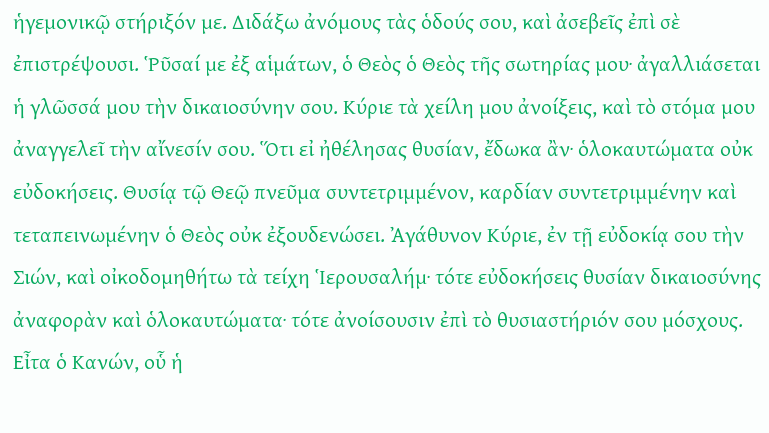ἡγεμονικῷ στήριξόν με. Διδάξω ἀνόμους τὰς ὁδούς σου, καὶ ἀσεβεῖς ἐπὶ σὲ ἐπιστρέψουσι. Ῥῦσαί με ἐξ αἱμάτων, ὁ Θεὸς ὁ Θεὸς τῆς σωτηρίας μου· ἀγαλλιάσεται ἡ γλῶσσά μου τὴν δικαιοσύνην σου. Κύριε τὰ χείλη μου ἀνοίξεις, καὶ τὸ στόμα μου ἀναγγελεῖ τὴν αἴνεσίν σου. Ὅτι εἰ ἠθέλησας θυσίαν, ἔδωκα ἂν· ὁλοκαυτώματα οὐκ εὐδοκήσεις. Θυσίᾳ τῷ Θεῷ πνεῦμα συντετριμμένον, καρδίαν συντετριμμένην καὶ τεταπεινωμένην ὁ Θεὸς οὐκ ἐξουδενώσει. Ἀγάθυνον Κύριε, ἐν τῇ εὐδοκίᾳ σου τὴν Σιών, καὶ οἰκοδομηθήτω τὰ τείχη Ἱερουσαλήμ· τότε εὐδοκήσεις θυσίαν δικαιοσύνης ἀναφορὰν καὶ ὁλοκαυτώματα· τότε ἀνοίσουσιν ἐπὶ τὸ θυσιαστήριόν σου μόσχους.
Εἶτα ὁ Κανών, οὗ ἡ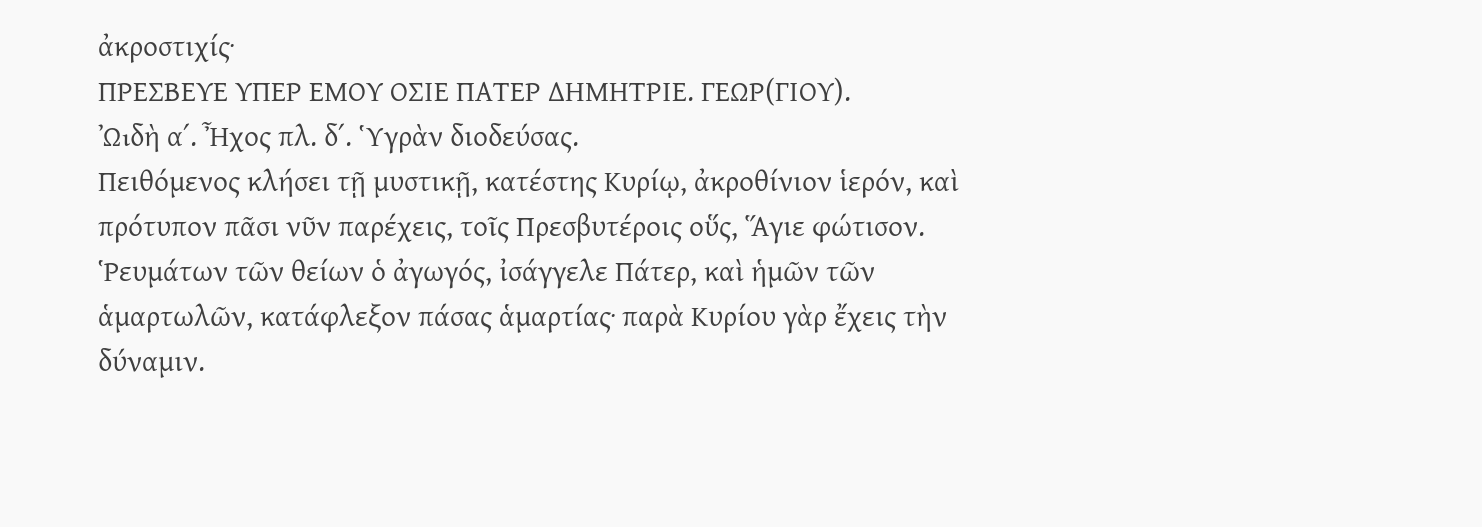ἀκροστιχίς·
ΠΡΕΣΒΕΥΕ ΥΠΕΡ ΕΜΟΥ ΟΣΙΕ ΠΑΤΕΡ ΔΗΜΗΤΡΙΕ. ΓΕΩΡ(ΓΙΟΥ).
ᾨδὴ α΄. Ἦχος πλ. δ΄. Ὑγρὰν διοδεύσας.
Πειθόμενος κλήσει τῇ μυστικῇ, κατέστης Κυρίῳ, ἀκροθίνιον ἱερόν, καὶ πρότυπον πᾶσι νῦν παρέχεις, τοῖς Πρεσβυτέροις οὕς, Ἅγιε φώτισον.
Ῥευμάτων τῶν θείων ὁ ἀγωγός, ἰσάγγελε Πάτερ, καὶ ἡμῶν τῶν ἁμαρτωλῶν, κατάφλεξον πάσας ἁμαρτίας· παρὰ Κυρίου γὰρ ἔχεις τὴν δύναμιν.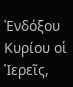Ἐνδόξου Κυρίου οἱ Ἱερεῖς,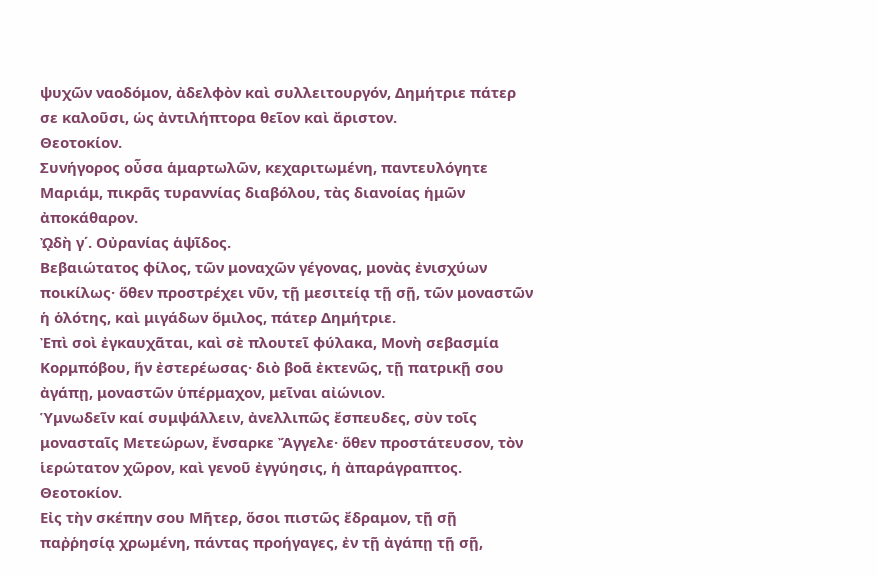ψυχῶν ναοδόμον, ἀδελφὸν καὶ συλλειτουργόν, Δημήτριε πάτερ σε καλοῦσι, ὡς ἀντιλήπτορα θεῖον καὶ ἄριστον.
Θεοτοκίον.
Συνήγορος οὖσα ἁμαρτωλῶν, κεχαριτωμένη, παντευλόγητε Μαριάμ, πικρᾶς τυραννίας διαβόλου, τὰς διανοίας ἡμῶν ἀποκάθαρον.
ᾨδὴ γ΄. Οὐρανίας ἁψῖδος.
Βεβαιώτατος φίλος, τῶν μοναχῶν γέγονας, μονὰς ἐνισχύων ποικίλως· ὅθεν προστρέχει νῦν, τῇ μεσιτείᾳ τῇ σῇ, τῶν μοναστῶν ἡ ὁλότης, καὶ μιγάδων ὅμιλος, πάτερ Δημήτριε.
Ἐπὶ σοὶ ἐγκαυχᾶται, καὶ σὲ πλουτεῖ φύλακα, Μονὴ σεβασμία Κορμπόβου, ἥν ἐστερέωσας· διὸ βοᾶ ἐκτενῶς, τῇ πατρικῇ σου ἀγάπῃ, μοναστῶν ὑπέρμαχον, μεῖναι αἰώνιον.
Ὑμνωδεῖν καί συμψάλλειν, ἀνελλιπῶς ἔσπευδες, σὺν τοῖς μονασταῖς Μετεώρων, ἔνσαρκε Ἄγγελε· ὅθεν προστάτευσον, τὸν ἱερώτατον χῶρον, καὶ γενοῦ ἐγγύησις, ἡ ἀπαράγραπτος.
Θεοτοκίον.
Εἰς τὴν σκέπην σου Μῆτερ, ὅσοι πιστῶς ἔδραμον, τῇ σῇ παῤῥησίᾳ χρωμένη, πάντας προήγαγες, ἐν τῇ ἀγάπῃ τῇ σῇ,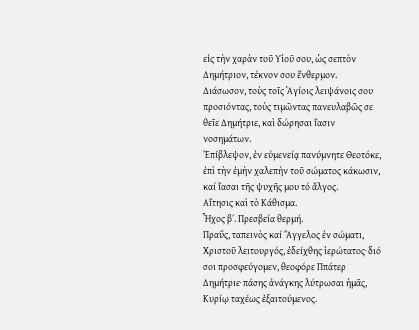εἰς τὴν χαρὰν τοῦ Υἱοῦ σου, ὡς σεπτὸν Δημήτριον, τέκνον σου ἔνθερμον.
Διάσωσον, τοὺς τοῖς Ἁγίοις λειψάνοις σου προσιόντας, τοὺς τιμῶντας πανευλαβῶς σε θεῖε Δημήτριε, καὶ δώρησαι ἴασιν νοσημάτων.
Ἐπίβλεψον, ἐν εὐμενείᾳ πανύμνητε Θεοτόκε, ἐπὶ τὴν ἐμὴν χαλεπὴν τοῦ σώματος κάκωσιν, καί ἴασαι τῆς ψυχῆς μου τό ἄλγος.
Αἴτησις καὶ τὸ Κάθισμα.
Ἦχος β΄. Πρεσβεία θερμή.
Πραΰς, ταπεινὸς καί Ἄγγελος ἐν σώματι, Χριστοῦ λειτουργός, ἐδείχθης ἱερώτατος· διό σοι προσφεύγομεν, θεοφόρε Ππάτερ Δημήτριε· πάσης ἀνάγκης λύτρωσαι ἡμᾶς, Κυρίῳ ταχέως ἐξαιτούμενος.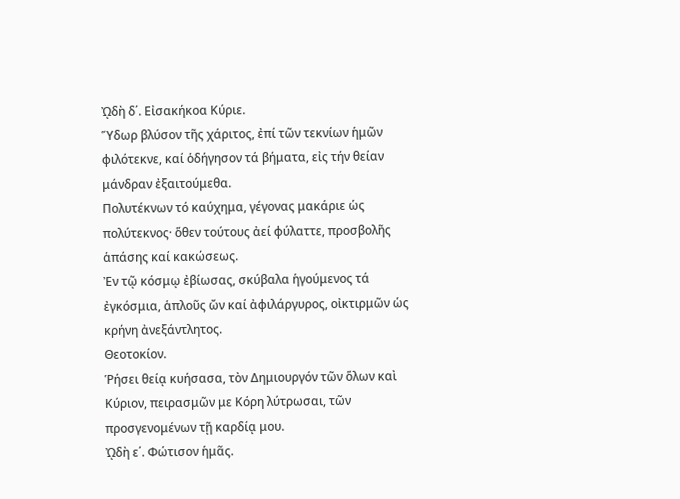ᾨδὴ δ΄. Εἰσακήκοα Κύριε.
Ὕδωρ βλύσον τῆς χάριτος, ἐπί τῶν τεκνίων ἡμῶν φιλότεκνε, καί ὁδήγησον τά βήματα, εἰς τήν θείαν μάνδραν ἐξαιτούμεθα.
Πολυτέκνων τό καύχημα, γέγονας μακάριε ὡς πολύτεκνος· ὅθεν τούτους ἀεί φύλαττε, προσβολῆς ἁπάσης καί κακώσεως.
Ἐν τῷ κόσμῳ ἐβίωσας, σκύβαλα ἡγούμενος τά ἐγκόσμια, ἁπλοῦς ὤν καί ἀφιλάργυρος, οἰκτιρμῶν ὡς κρήνη ἀνεξάντλητος.
Θεοτοκίον.
Ῥήσει θείᾳ κυήσασα, τὸν Δημιουργόν τῶν ὅλων καὶ Κύριον, πειρασμῶν με Κόρη λύτρωσαι, τῶν προσγενομένων τῇ καρδίᾳ μου.
ᾨδὴ ε΄. Φώτισον ἡμᾶς.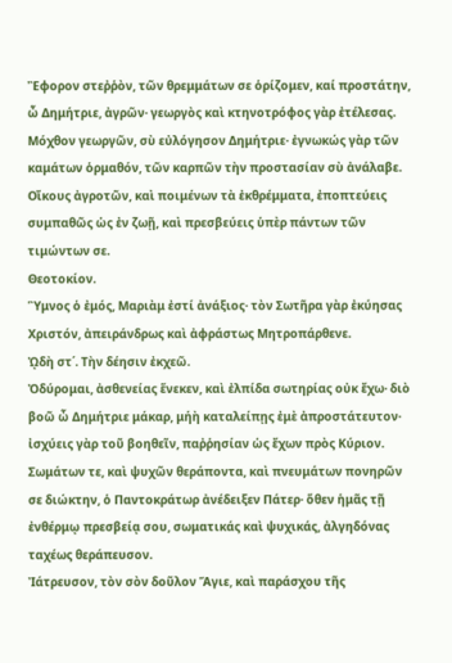Ἒφορον στεῤῥὸν, τῶν θρεμμάτων σε ὁρίζομεν, καί προστάτην, ὦ Δημήτριε, ἀγρῶν· γεωργὸς καὶ κτηνοτρόφος γὰρ ἐτέλεσας.
Μόχθον γεωργῶν, σὺ εὐλόγησον Δημήτριε· ἐγνωκώς γὰρ τῶν καμάτων ὁρμαθόν, τῶν καρπῶν τὴν προστασίαν σὺ ἀνάλαβε.
Οἴκους ἀγροτῶν, καὶ ποιμένων τὰ ἐκθρέμματα, ἐποπτεύεις συμπαθῶς ὡς ἐν ζωῇ, καὶ πρεσβεύεις ὑπὲρ πάντων τῶν τιμώντων σε.
Θεοτοκίον.
Ὓμνος ὁ ἐμός, Μαριὰμ ἐστί ἀνάξιος· τὸν Σωτῆρα γὰρ ἐκύησας Χριστόν, ἀπειράνδρως καὶ ἀφράστως Μητροπάρθενε.
ᾨδὴ στ΄. Τὴν δέησιν ἐκχεῶ.
Ὀδύρομαι, ἀσθενείας ἕνεκεν, καὶ ἐλπίδα σωτηρίας οὐκ ἔχω· διὸ βοῶ ὦ Δημήτριε μάκαρ, μήὴ καταλείπῃς ἐμὲ ἀπροστάτευτον· ἰσχύεις γὰρ τοῦ βοηθεῖν, παῤῥησίαν ὡς ἔχων πρὸς Κύριον.
Σωμάτων τε, καὶ ψυχῶν θεράποντα, καὶ πνευμάτων πονηρῶν σε διώκτην, ὁ Παντοκράτωρ ἀνέδειξεν Πάτερ· ὅθεν ἡμᾶς τῇ ἐνθέρμῳ πρεσβείᾳ σου, σωματικάς καὶ ψυχικάς, ἀλγηδόνας ταχέως θεράπευσον.
Ἰάτρευσον, τὸν σὸν δοῦλον Ἅγιε, καὶ παράσχου τῆς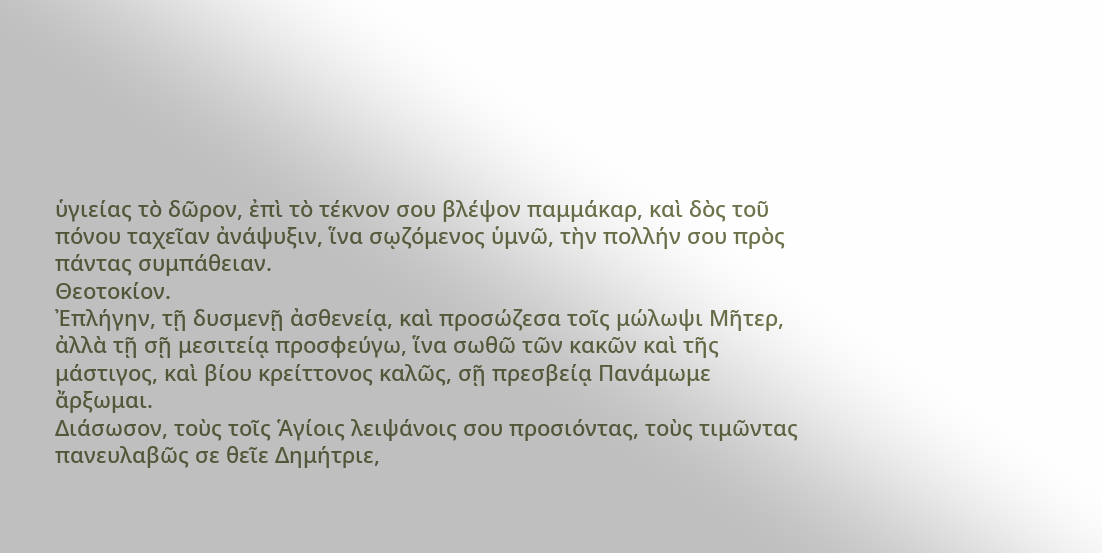ὑγιείας τὸ δῶρον, ἐπὶ τὸ τέκνον σου βλέψον παμμάκαρ, καὶ δὸς τοῦ πόνου ταχεῖαν ἀνάψυξιν, ἵνα σῳζόμενος ὑμνῶ, τὴν πολλήν σου πρὸς πάντας συμπάθειαν.
Θεοτοκίον.
Ἐπλήγην, τῇ δυσμενῇ ἀσθενείᾳ, καὶ προσώζεσα τοῖς μώλωψι Μῆτερ, ἀλλὰ τῇ σῇ μεσιτείᾳ προσφεύγω, ἵνα σωθῶ τῶν κακῶν καὶ τῆς μάστιγος, καὶ βίου κρείττονος καλῶς, σῇ πρεσβείᾳ Πανάμωμε ἄρξωμαι.
Διάσωσον, τοὺς τοῖς Ἁγίοις λειψάνοις σου προσιόντας, τοὺς τιμῶντας πανευλαβῶς σε θεῖε Δημήτριε,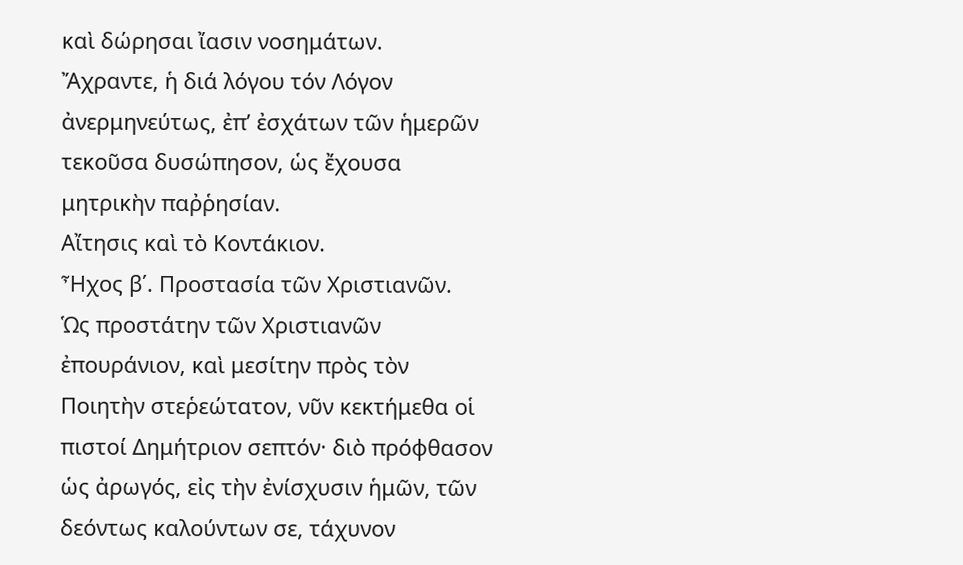καὶ δώρησαι ἴασιν νοσημάτων.
Ἄχραντε, ἡ διά λόγου τόν Λόγον ἀνερμηνεύτως, ἐπ’ ἐσχάτων τῶν ἡμερῶν τεκοῦσα δυσώπησον, ὡς ἔχουσα μητρικὴν παῤῥησίαν.
Αἴτησις καὶ τὸ Κοντάκιον.
Ἦχος β΄. Προστασία τῶν Χριστιανῶν.
Ὡς προστάτην τῶν Χριστιανῶν ἐπουράνιον, καὶ μεσίτην πρὸς τὸν Ποιητὴν στεῥεώτατον, νῦν κεκτήμεθα οἱ πιστοί Δημήτριον σεπτόν· διὸ πρόφθασον ὡς ἀρωγός, εἰς τὴν ἐνίσχυσιν ἡμῶν, τῶν δεόντως καλούντων σε, τάχυνον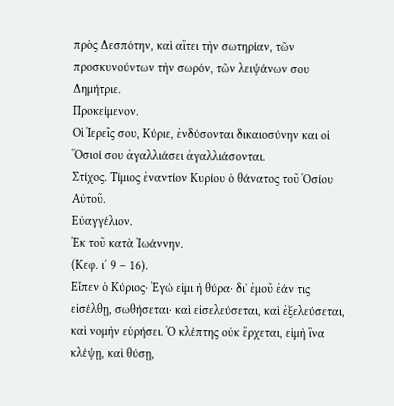πρὸς Δεσπότην, καὶ αἴτει τὴν σωτηρίαν, τῶν προσκυνούντων τὴν σωρόν, τῶν λειψάνων σου Δημήτριε.
Προκείμενον.
Οἱ Ἱερεῖς σου, Κύριε, ἐνδύσονται δικαιοσύνην και οἱ Ὅσιοί σου ἀγαλλιάσει ἀγαλλιάσονται.
Στίχος. Τίμιος ἐναντίον Κυρίου ὁ θάνατος τοῦ Ὁσίου Αὐτοῦ.
Εὐαγγέλιον.
Ἐκ τοῦ κατὰ Ἰωάννην.
(Κεφ. ι΄ 9 – 16).
Εἶπεν ὁ Κύριος· Ἐγώ εἰμι ἡ θύρα· δι᾿ ἐμοῦ ἐάν τις εἰσέλθῃ, σωθήσεται· καὶ εἰσελεύσεται, καὶ ἐξελεύσεται, καὶ νομὴν εὑρήσει. Ὁ κλέπτης οὐκ ἔρχεται, εἰμὴ ἵνα κλέψῃ, καὶ θύσῃ,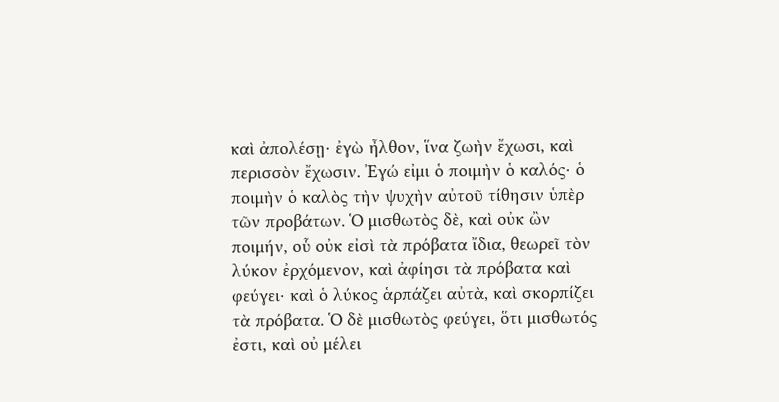καὶ ἀπολέσῃ· ἐγὼ ἦλθον, ἵνα ζωὴν ἔχωσι, καὶ περισσὸν ἔχωσιν. Ἐγώ εἰμι ὁ ποιμὴν ὁ καλός· ὁ ποιμὴν ὁ καλὸς τὴν ψυχὴν αὐτοῦ τίθησιν ὑπὲρ τῶν προβάτων. Ὁ μισθωτὸς δὲ, καὶ οὐκ ὢν ποιμήν, οὗ οὐκ εἰσὶ τὰ πρόβατα ἴδια, θεωρεῖ τὸν λύκον ἐρχόμενον, καὶ ἀφίησι τὰ πρόβατα καὶ φεύγει· καὶ ὁ λύκος ἁρπάζει αὐτὰ, καὶ σκορπίζει τὰ πρόβατα. Ὁ δὲ μισθωτὸς φεύγει, ὅτι μισθωτός ἐστι, καὶ οὐ μέλει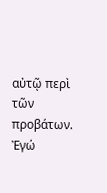αὐτῷ περὶ τῶν προβάτων. Ἐγώ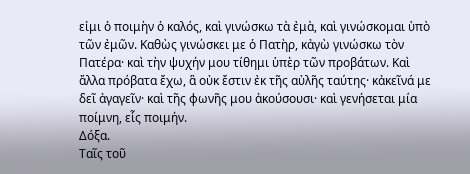εἰμι ὁ ποιμὴν ὁ καλός, καὶ γινώσκω τὰ ἐμὰ, καὶ γινώσκομαι ὑπὸ τῶν ἐμῶν. Καθὼς γινώσκει με ὁ Πατὴρ, κἀγὼ γινώσκω τὸν Πατέρα· καὶ τὴν ψυχήν μου τίθημι ὑπὲρ τῶν προβάτων. Καὶ ἄλλα πρόβατα ἔχω, ἃ οὐκ ἔστιν ἐκ τῆς αὐλῆς ταύτης· κἀκεῖνά με δεῖ ἀγαγεῖν· καὶ τῆς φωνῆς μου ἀκούσουσι· καὶ γενήσεται μία ποίμνη, εἷς ποιμήν.
Δόξα.
Ταῖς τοῦ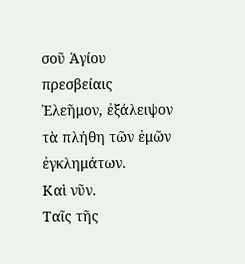σοῦ Ἁγίου πρεσβείαις Ἐλεῆμον, ἐξάλειψον τὰ πλήθη τῶν ἐμῶν ἐγκλημάτων.
Καὶ νῦν.
Ταῖς τῆς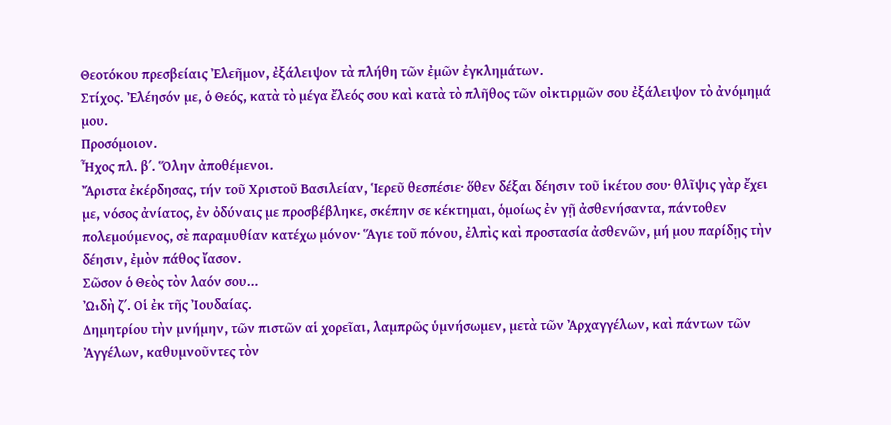Θεοτόκου πρεσβείαις Ἐλεῆμον, ἐξάλειψον τὰ πλήθη τῶν ἐμῶν ἐγκλημάτων.
Στίχος. Ἐλέησόν με, ὁ Θεός, κατὰ τὸ μέγα ἔλεός σου καὶ κατὰ τὸ πλῆθος τῶν οἰκτιρμῶν σου ἐξάλειψον τὸ ἀνόμημά μου.
Προσόμοιον.
Ἦχος πλ. β΄. Ὅλην ἀποθέμενοι.
Ἄριστα ἐκέρδησας, τήν τοῦ Χριστοῦ Βασιλείαν, Ἱερεῦ θεσπέσιε· ὅθεν δέξαι δέησιν τοῦ ἱκέτου σου· θλῖψις γὰρ ἔχει με, νόσος ἀνίατος, ἐν ὀδύναις με προσβέβληκε, σκέπην σε κέκτημαι, ὁμοίως ἐν γῇ ἀσθενήσαντα, πάντοθεν πολεμούμενος, σὲ παραμυθίαν κατέχω μόνον· Ἅγιε τοῦ πόνου, ἐλπὶς καὶ προστασία ἀσθενῶν, μή μου παρίδῃς τὴν δέησιν, ἐμὸν πάθος ἴασον.
Σῶσον ὁ Θεὸς τὸν λαόν σου…
ᾨδὴ ζ΄. Οἱ ἐκ τῆς Ἰουδαίας.
Δημητρίου τὴν μνήμην, τῶν πιστῶν αἱ χορεῖαι, λαμπρῶς ὑμνήσωμεν, μετὰ τῶν Ἀρχαγγέλων, καὶ πάντων τῶν Ἀγγέλων, καθυμνοῦντες τὸν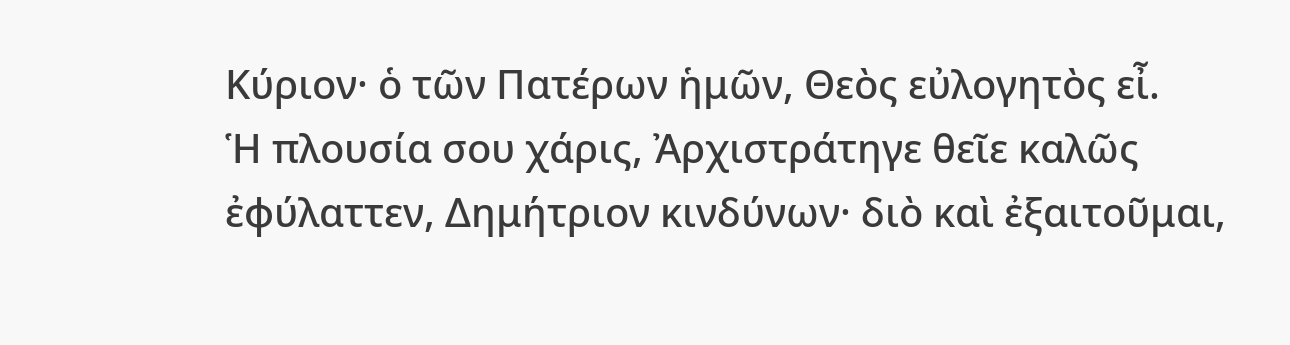Κύριον· ὁ τῶν Πατέρων ἡμῶν, Θεὸς εὐλογητὸς εἶ.
Ἡ πλουσία σου χάρις, Ἀρχιστράτηγε θεῖε καλῶς ἐφύλαττεν, Δημήτριον κινδύνων· διὸ καὶ ἐξαιτοῦμαι,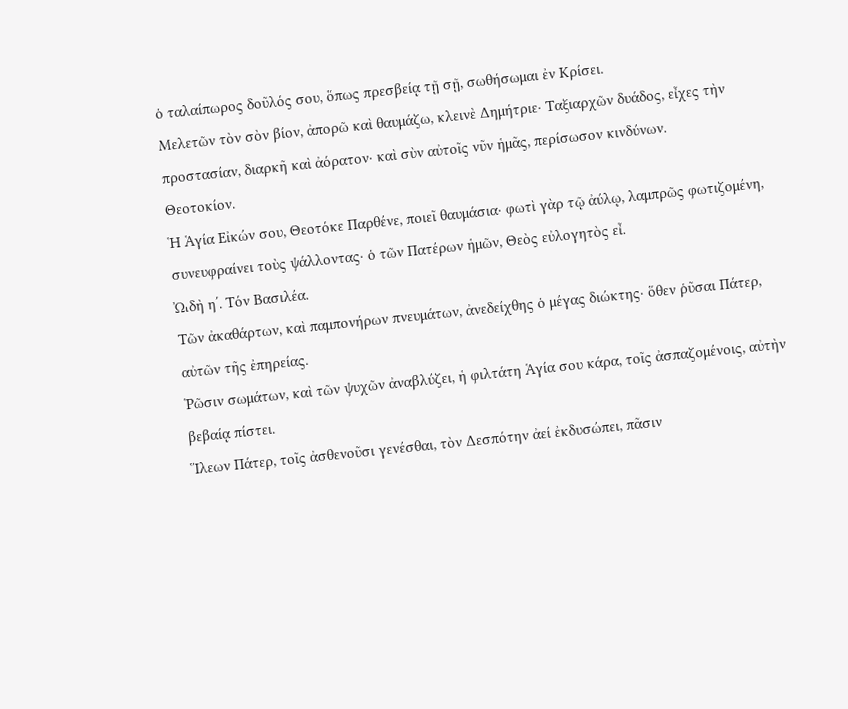ὁ ταλαίπωρος δοῦλός σου, ὅπως πρεσβείᾳ τῇ σῇ, σωθήσωμαι ἐν Κρίσει.
Μελετῶν τὸν σὸν βίον, ἀπορῶ καὶ θαυμάζω, κλεινὲ Δημήτριε· Ταξιαρχῶν δυάδος, εἶχες τὴν προστασίαν, διαρκῆ καὶ ἀόρατον· καὶ σὺν αὐτοῖς νῦν ἡμᾶς, περίσωσον κινδύνων.
Θεοτοκίον.
Ἡ Ἁγία Εἰκών σου, Θεοτόκε Παρθένε, ποιεῖ θαυμάσια· φωτὶ γὰρ τῷ ἀύλῳ, λαμπρῶς φωτιζομένη, συνευφραίνει τοὺς ψάλλοντας· ὁ τῶν Πατέρων ἡμῶν, Θεὸς εὐλογητὸς εἶ.
ᾨδὴ η΄. Τόν Βασιλέα.
Τῶν ἀκαθάρτων, καὶ παμπονήρων πνευμάτων, ἀνεδείχθης ὁ μέγας διώκτης· ὅθεν ῥῦσαι Πάτερ, αὐτῶν τῆς ἐπηρείας.
Ῥῶσιν σωμάτων, καὶ τῶν ψυχῶν ἀναβλύζει, ἡ φιλτάτη Ἁγία σου κάρα, τοῖς ἀσπαζομένοις, αὐτὴν βεβαίᾳ πίστει.
Ἵλεων Πάτερ, τοῖς ἀσθενοῦσι γενέσθαι, τὸν Δεσπότην ἀεί ἐκδυσώπει, πᾶσιν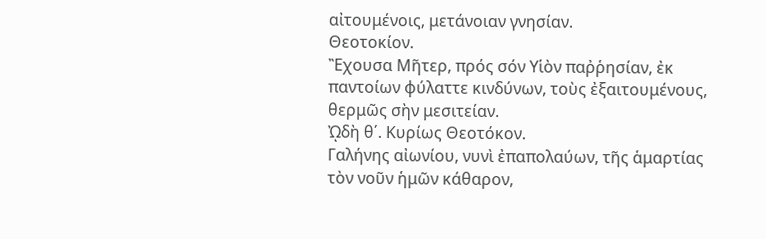αἰτουμένοις, μετάνοιαν γνησίαν.
Θεοτοκίον.
Ἒχουσα Μῆτερ, πρός σόν Υἱὸν παῤῥησίαν, ἐκ παντοίων φύλαττε κινδύνων, τοὺς ἐξαιτουμένους, θερμῶς σὴν μεσιτείαν.
ᾨδὴ θ΄. Κυρίως Θεοτόκον.
Γαλήνης αἰωνίου, νυνὶ ἐπαπολαύων, τῆς ἁμαρτίας τὸν νοῦν ἡμῶν κάθαρον,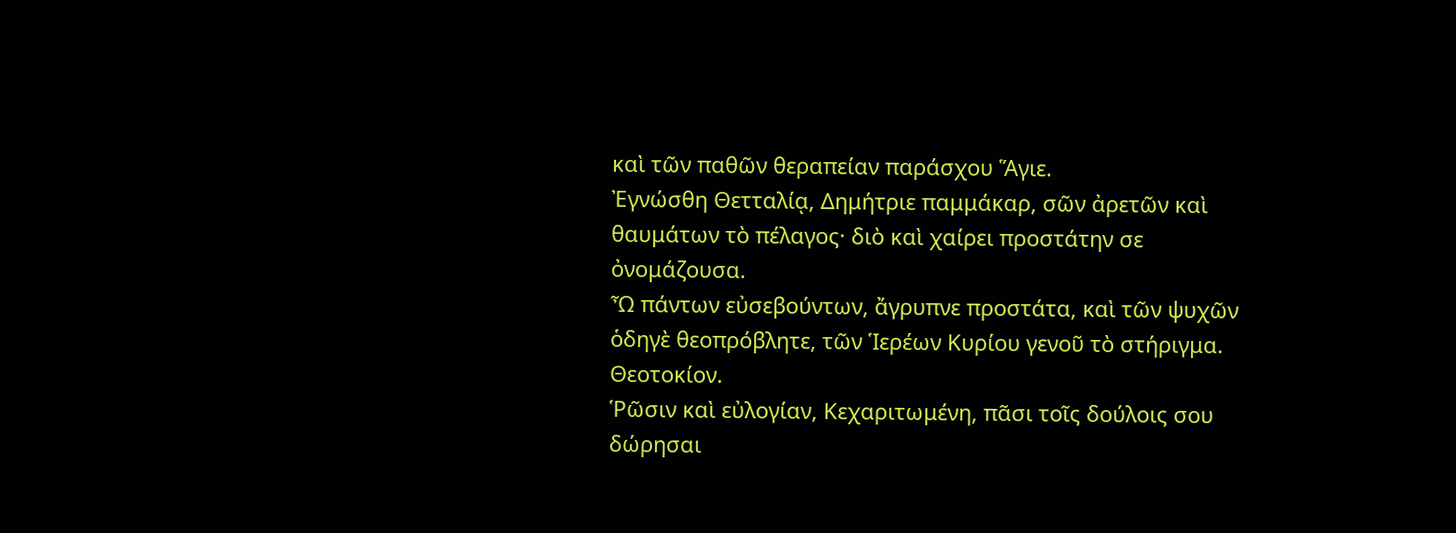καὶ τῶν παθῶν θεραπείαν παράσχου Ἅγιε.
Ἐγνώσθη Θετταλίᾳ, Δημήτριε παμμάκαρ, σῶν ἀρετῶν καὶ θαυμάτων τὸ πέλαγος· διὸ καὶ χαίρει προστάτην σε ὀνομάζουσα.
Ὦ πάντων εὐσεβούντων, ἄγρυπνε προστάτα, καὶ τῶν ψυχῶν ὁδηγὲ θεοπρόβλητε, τῶν Ἱερέων Κυρίου γενοῦ τὸ στήριγμα.
Θεοτοκίον.
Ῥῶσιν καὶ εὐλογίαν, Κεχαριτωμένη, πᾶσι τοῖς δούλοις σου δώρησαι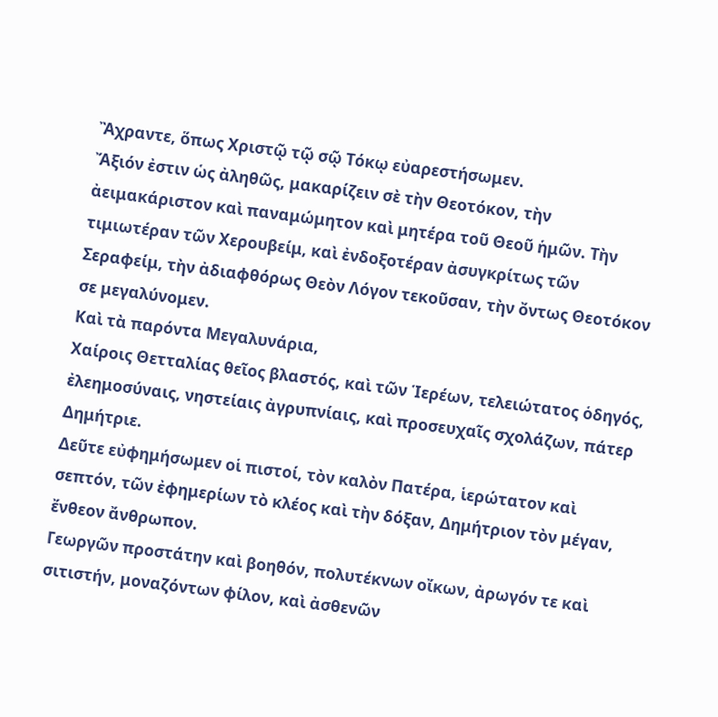Ἂχραντε, ὅπως Χριστῷ τῷ σῷ Τόκῳ εὐαρεστήσωμεν.
Ἄξιόν ἐστιν ὡς ἀληθῶς, μακαρίζειν σὲ τὴν Θεοτόκον, τὴν ἀειμακάριστον καὶ παναμώμητον καὶ μητέρα τοῦ Θεοῦ ἡμῶν. Τὴν τιμιωτέραν τῶν Χερουβείμ, καὶ ἐνδοξοτέραν ἀσυγκρίτως τῶν Σεραφείμ, τὴν ἀδιαφθόρως Θεὸν Λόγον τεκοῦσαν, τὴν ὄντως Θεοτόκον σε μεγαλύνομεν.
Καὶ τὰ παρόντα Μεγαλυνάρια,
Χαίροις Θετταλίας θεῖος βλαστός, καὶ τῶν Ἱερέων, τελειώτατος ὁδηγός, ἐλεημοσύναις, νηστείαις ἀγρυπνίαις, καὶ προσευχαῖς σχολάζων, πάτερ Δημήτριε.
Δεῦτε εὐφημήσωμεν οἱ πιστοί, τὸν καλὸν Πατέρα, ἱερώτατον καὶ σεπτόν, τῶν ἐφημερίων τὸ κλέος καὶ τὴν δόξαν, Δημήτριον τὸν μέγαν, ἔνθεον ἄνθρωπον.
Γεωργῶν προστάτην καὶ βοηθόν, πολυτέκνων οἴκων, ἀρωγόν τε καὶ σιτιστήν, μοναζόντων φίλον, καὶ ἀσθενῶν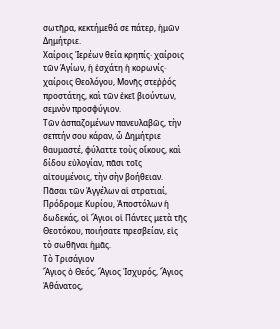σωτῆρα, κεκτήμεθά σε πάτερ, ἡμῶν Δημήτριε.
Χαίροις Ἱερέων θεία κρηπίς· χαίροις τῶν Ἁγίων, ἡ ἐσχάτη ἡ κορωνίς· χαίροις Θεολόγου, Μονῆς στεῤῥός προστάτης, καὶ τῶν ἐκεῖ βιούντων, σεμνὸν προσφύγιον.
Τῶν ἀσπαζομένων πανευλαβῶς, τὴν σεπτήν σου κάραν, ὦ Δημήτριε θαυμαστέ, φύλαττε τοὺς οἴκους, καὶ δίδου εὐλογίαν, πᾶσι τοῖς αἰτουμένοις, τὴν σὴν βοήθειαν.
Πᾶσαι τῶν Ἀγγέλων αἱ στρατιαί, Πρόδρομε Κυρίου, Ἀποστόλων ἡ δωδεκάς, οἱ Ἅγιοι οἱ Πάντες μετὰ τῆς Θεοτόκου, ποιήσατε πρεσβείαν, εἰς τὸ σωθῆναι ἡμᾶς.
Τὸ Τρισάγιον
Ἅγιος ὁ Θεός, Ἅγιος Ἰσχυρός, Ἅγιος Ἀθάνατος,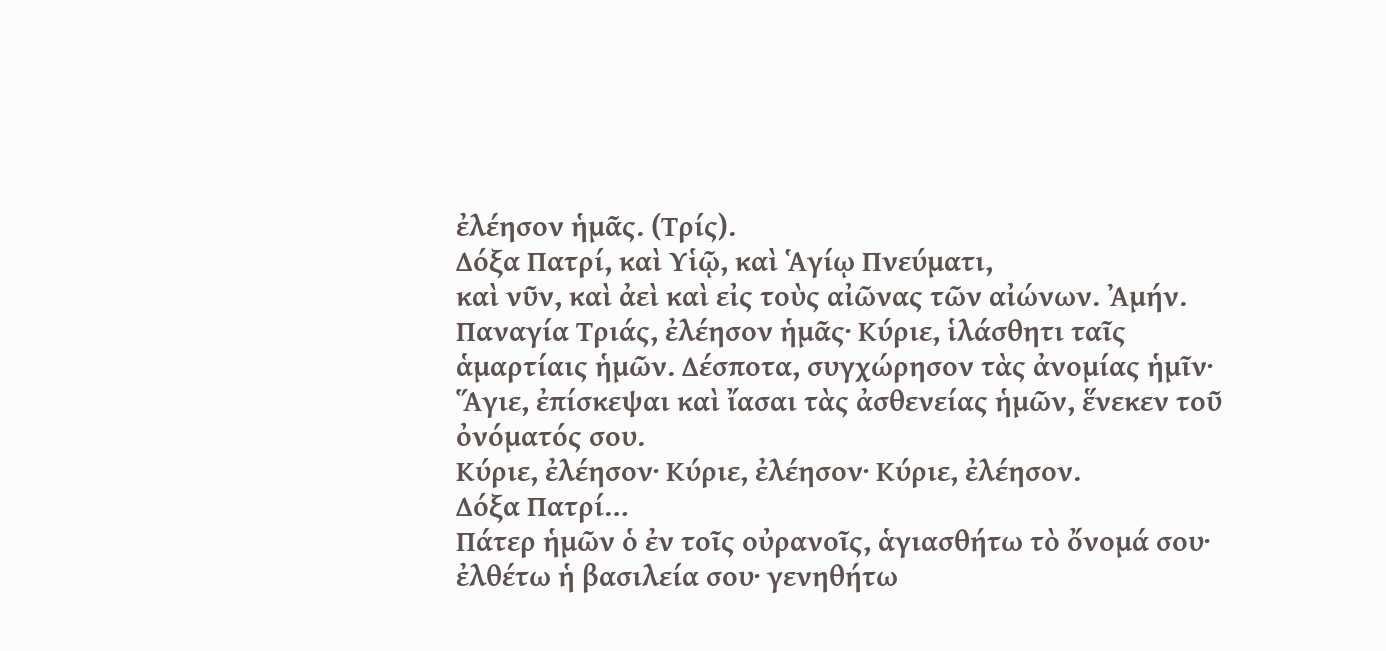ἐλέησον ἡμᾶς. (Τρίς).
Δόξα Πατρί, καὶ Υἱῷ, καὶ Ἁγίῳ Πνεύματι,
καὶ νῦν, καὶ ἀεὶ καὶ εἰς τοὺς αἰῶνας τῶν αἰώνων. Ἀμήν.
Παναγία Τριάς, ἐλέησον ἡμᾶς· Κύριε, ἱλάσθητι ταῖς ἁμαρτίαις ἡμῶν. Δέσποτα, συγχώρησον τὰς ἀνομίας ἡμῖν· Ἅγιε, ἐπίσκεψαι καὶ ἴασαι τὰς ἀσθενείας ἡμῶν, ἕνεκεν τοῦ ὀνόματός σου.
Κύριε, ἐλέησον· Κύριε, ἐλέησον· Κύριε, ἐλέησον.
Δόξα Πατρί…
Πάτερ ἡμῶν ὁ ἐν τοῖς οὐρανοῖς, ἁγιασθήτω τὸ ὄνομά σου· ἐλθέτω ἡ βασιλεία σου· γενηθήτω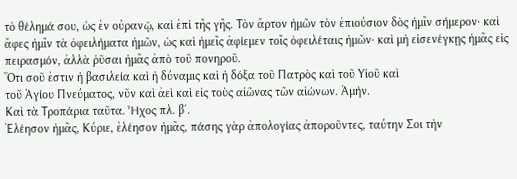τὸ θέλημά σου, ὡς ἐν οὐρανῷ, καὶ ἐπὶ τῆς γῆς. Τὸν ἄρτον ἡμῶν τὸν ἐπιούσιον δὸς ἡμῖν σήμερον· καὶ ἄφες ἡμῖν τὰ ὀφειλήματα ἡμῶν, ὡς καὶ ἡμεῖς ἀφίεμεν τοῖς ὀφειλέταις ἡμῶν· καὶ μὴ εἰσενέγκῃς ἡμᾶς εἰς πειρασμόν, ἀλλὰ ῥῦσαι ἡμᾶς ἀπὸ τοῦ πονηροῦ.
Ὅτι σοῦ ἐστιν ἡ βασιλεία καὶ ἡ δύναμις καὶ ἡ δόξα τοῦ Πατρὸς καὶ τοῦ Υἱοῦ καὶ
τοῦ Ἁγίου Πνεύματος, νῦν καὶ ἀεὶ καὶ εἰς τοὺς αἰῶνας τῶν αἰώνων. Ἀμήν.
Καὶ τὰ Τροπάρια ταῦτα. Ἦχος πλ. β΄.
Ἐλέησον ἡμᾶς, Κύριε, ἐλέησον ἡμᾶς, πάσης γὰρ ἀπολογίας ἀποροῦντες, ταύτην Σοι τὴν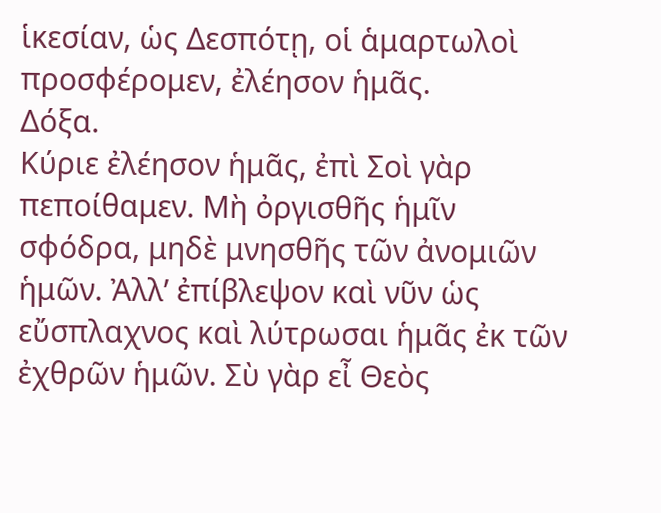ἱκεσίαν, ὡς Δεσπότῃ, οἱ ἁμαρτωλοὶ προσφέρομεν, ἐλέησον ἡμᾶς.
Δόξα.
Κύριε ἐλέησον ἡμᾶς, ἐπὶ Σοὶ γὰρ πεποίθαμεν. Μὴ ὀργισθῆς ἡμῖν σφόδρα, μηδὲ μνησθῆς τῶν ἀνομιῶν ἡμῶν. Ἀλλ’ ἐπίβλεψον καὶ νῦν ὡς εὔσπλαχνος καὶ λύτρωσαι ἡμᾶς ἐκ τῶν ἐχθρῶν ἡμῶν. Σὺ γὰρ εἶ Θεὸς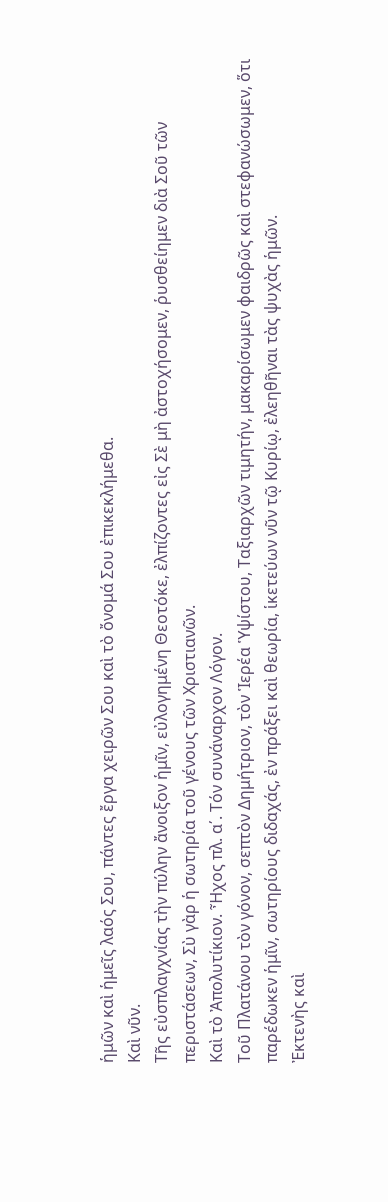ἡμῶν καὶ ἡμεῖς λαός Σου, πάντες ἔργα χειρῶν Σου καὶ τὸ ὄνομά Σου ἐπικεκλήμεθα.
Καὶ νῦν.
Τῆς εὐσπλαγχνίας τὴν πύλην ἄνοιξον ἡμῖν, εὐλογημένη Θεοτόκε, ἐλπίζοντες εἰς Σὲ μὴ ἀστοχήσομεν, ῥυσθείημεν διὰ Σοῦ τῶν περιστάσεων, Σὺ γὰρ ἡ σωτηρία τοῦ γένους τῶν Χριστιανῶν.
Καὶ τὸ Ἀπολυτίκιον. Ἦχος πλ. α΄. Τόν συνάναρχον Λόγον.
Τοῦ Πλατάνου τὸν γόνον, σεπτὸν Δημήτριον, τὸν Ἱερέα Ὑψίστου, Ταξιαρχῶν τιμητήν, μακαρίσωμεν φαιδρῶς καὶ στεφανώσωμεν, ὅτι παρέδωκεν ἡμῖν, σωτηρίους διδαχάς, ἐν πράξει καὶ θεωρία, ἱκετεύων νῦν τῷ Κυρίῳ, ἐλεηθῆναι τὰς ψυχὰς ἡμῶν.
Ἐκτενὴς καὶ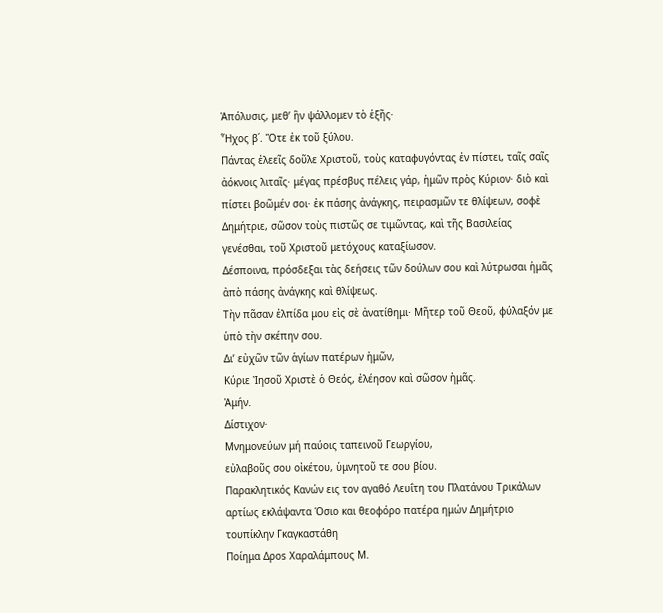Ἀπόλυσις, μεθ’ ἣν ψάλλομεν τὸ ἑξῆς·
Ἦχος β΄. Ὅτε ἐκ τοῦ ξύλου.
Πάντας ἐλεεῖς δοῦλε Χριστοῦ, τοὺς καταφυγόντας ἐν πίστει, ταῖς σαῖς ἀόκνοις λιταῖς· μέγας πρέσβυς πέλεις γάρ, ἡμῶν πρὸς Κύριον· διὸ καὶ πίστει βοῶμέν σοι· ἐκ πάσης ἀνάγκης, πειρασμῶν τε θλίψεων, σοφὲ Δημήτριε, σῶσον τοὺς πιστῶς σε τιμῶντας, καὶ τῆς Βασιλείας γενέσθαι, τοῦ Χριστοῦ μετόχους καταξίωσον.
Δέσποινα, πρόσδεξαι τὰς δεήσεις τῶν δούλων σου καὶ λύτρωσαι ἡμᾶς ἀπὸ πάσης ἀνάγκης καὶ θλίψεως.
Τὴν πᾶσαν ἐλπίδα μου εἰς σὲ ἀνατίθημι· Μῆτερ τοῦ Θεοῦ, φύλαξόν με ὑπὸ τὴν σκέπην σου.
Δι’ εὐχῶν τῶν ἁγίων πατέρων ἡμῶν,
Κύριε Ἰησοῦ Χριστὲ ὁ Θεός, ἐλέησον καὶ σῶσον ἡμᾶς.
Ἀμήν.
Δίστιχον·
Μνημονεύων μή παύοις ταπεινοῦ Γεωργίου,
εὐλαβοῦς σου οἰκέτου, ὑμνητοῦ τε σου βίου.
Παρακλητικός Κανών εις τον αγαθό Λευΐτη του Πλατάνου Τρικάλων αρτίως εκλάψαντα Όσιο και θεοφόρο πατέρα ημών Δημήτριο τουπίκλην Γκαγκαστάθη
Ποίημα Δρos Χαραλάμπους Μ.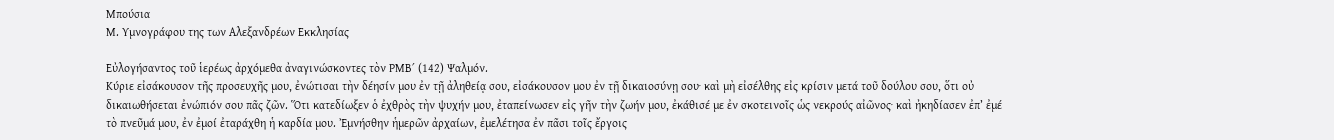Μπούσια
Μ. Υμνογράφου της των Αλεξανδρέων Εκκλησίας

Εὐλογήσαντος τοῦ ἱερέως ἀρχόμεθα ἀναγινώσκοντες τὸν ΡΜΒ΄ (142) Ψαλμόν.
Κύριε εἰσάκουσον τῆς προσευχῆς μου, ἐνώτισαι τὴν δέησίν μου ἐν τῇ ἀληθείᾳ σου, εἰσάκουσον μου ἐν τῇ δικαιοσύνῃ σου· καὶ μὴ εἰσέλθης εἰς κρίσιν μετά τοῦ δούλου σου, ὅτι οὐ δικαιωθήσεται ἐνώπιόν σου πᾶς ζῶν. Ὅτι κατεδίωξεν ὁ ἐχθρὸς τὴν ψυχήν μου, ἐταπείνωσεν εἰς γῆν τὴν ζωήν μου, ἐκάθισέ με ἐν σκοτεινοῖς ὡς νεκρούς αἰῶνος· καὶ ἠκηδίασεν ἐπ’ ἐμέ τὸ πνεῦμά μου, ἐν ἐμοί ἐταράχθη ἡ καρδία μου. Ἐμνήσθην ἡμερῶν ἀρχαίων, ἐμελέτησα ἐν πᾶσι τοῖς ἔργοις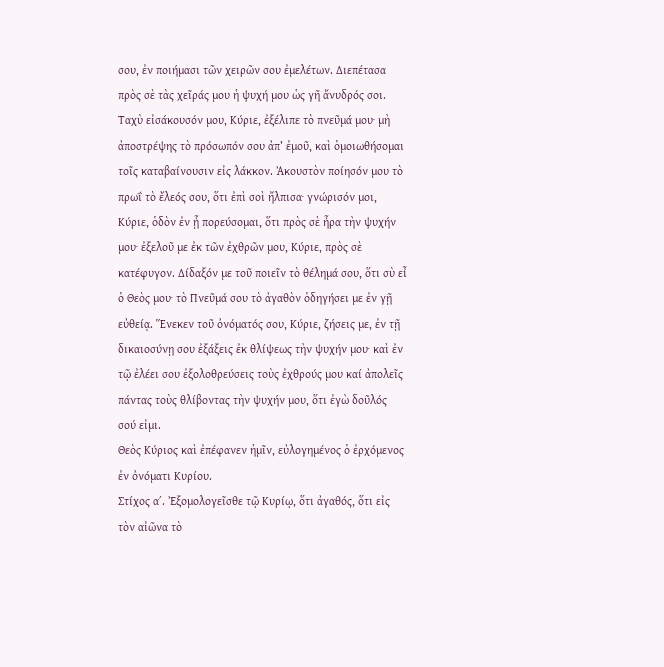σου, ἐν ποιήμασι τῶν χειρῶν σου ἐμελέτων. Διεπέτασα πρὸς σὲ τὰς χεῖράς μου ἡ ψυχή μου ὡς γῆ ἄνυδρός σοι. Ταχὺ εἰσάκουσόν μου, Κύριε, ἐξέλιπε τὸ πνεῦμά μου· μὴ ἀποστρέψης τὸ πρόσωπόν σου ἀπ’ ἐμοῦ, καὶ ὁμοιωθήσομαι τοῖς καταβαίνουσιν εἰς λάκκον. Ἀκουστὸν ποίησόν μου τὸ πρωΐ τὸ ἔλεός σου, ὅτι ἐπὶ σοὶ ἤλπισα· γνώρισόν μοι, Κύριε, ὁδὸν ἐν ᾗ πορεύσομαι, ὅτι πρὸς σὲ ἦρα τὴν ψυχήν μου· ἐξελοῦ με ἐκ τῶν ἐχθρῶν μου, Κύριε, πρὸς σὲ κατέφυγον. Δίδαξόν με τοῦ ποιεῖν τὸ θέλημά σου, ὅτι σὺ εἶ ὁ Θεὸς μου· τὸ Πνεῦμά σου τὸ ἀγαθὸν ὁδηγήσει με ἐν γῇ εὐθείᾳ. Ἕνεκεν τοῦ ὀνόματός σου, Κύριε, ζήσεις με, ἐν τῇ δικαιοσύνῃ σου ἐξάξεις ἐκ θλίψεως τὴν ψυχήν μου· καὶ ἐν τῷ ἐλέει σου ἐξολοθρεύσεις τοὺς ἐχθρούς μου καί ἀπολεῖς πάντας τοὺς θλίβοντας τὴν ψυχήν μου, ὅτι ἐγὼ δοῦλός σού εἰμι.
Θεὸς Κύριος καὶ ἐπέφανεν ἡμῖν, εὐλογημένος ὁ ἐρχόμενος ἐν ὀνόματι Κυρίου.
Στίχος α΄. Ἐξομολογεῖσθε τῷ Κυρίῳ, ὅτι ἀγαθός, ὅτι εἰς τὸν αἰῶνα τὸ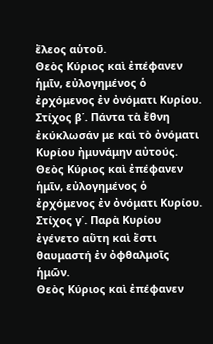ἔλεος αὑτοῦ.
Θεὸς Κύριος καὶ ἐπέφανεν ἡμῖν, εὐλογημένος ὁ ἐρχόμενος ἐν ὀνόματι Κυρίου.
Στίχος β΄. Πάντα τὰ ἔθνη ἐκύκλωσάν με καὶ τὸ ὀνόματι Κυρίου ἠμυνάμην αὐτούς.
Θεὸς Κύριος καὶ ἐπέφανεν ἡμῖν, εὐλογημένος ὁ ἐρχόμενος ἐν ὀνόματι Κυρίου.
Στίχος γ΄. Παρὰ Κυρίου ἐγένετο αὕτη καὶ ἔστι θαυμαστή ἐν ὀφθαλμοῖς ἡμῶν.
Θεὸς Κύριος καὶ ἐπέφανεν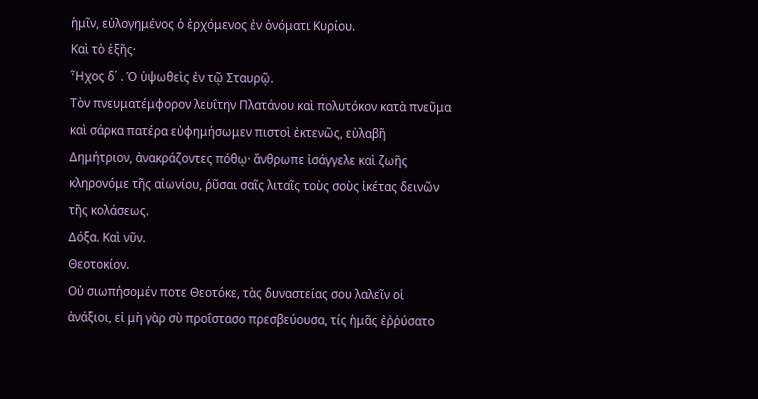ἡμῖν, εὐλογημένος ὁ ἐρχόμενος ἐν ὀνόματι Κυρίου.
Kαὶ τὸ ἑξῆς·
Ἦχος δ΄ . Ὁ ὑψωθεὶς ἐν τῷ Σταυρῷ.
Τὸν πνευματέμφορον λευΐτην Πλατάνου καὶ πολυτόκον κατὰ πνεῦμα καὶ σάρκα πατέρα εὐφημήσωμεν πιστοὶ ἐκτενῶς, εὐλαβῆ Δημήτριον, ἀνακράζοντες πόθῳ· ἄνθρωπε ἰσάγγελε καὶ ζωῆς κληρονόμε τῆς αἰωνίου, ῥῦσαι σαῖς λιταῖς τοὺς σοὺς ἱκέτας δεινῶν τῆς κολάσεως.
Δόξα. Καὶ νῦν.
Θεοτοκίον.
Οὐ σιωπήσομέν ποτε Θεοτόκε, τὰς δυναστείας σου λαλεῖν οἱ ἀνάξιοι, εἰ μὴ γὰρ σὺ προΐστασο πρεσβεύουσα, τίς ἡμᾶς ἐῤῥύσατο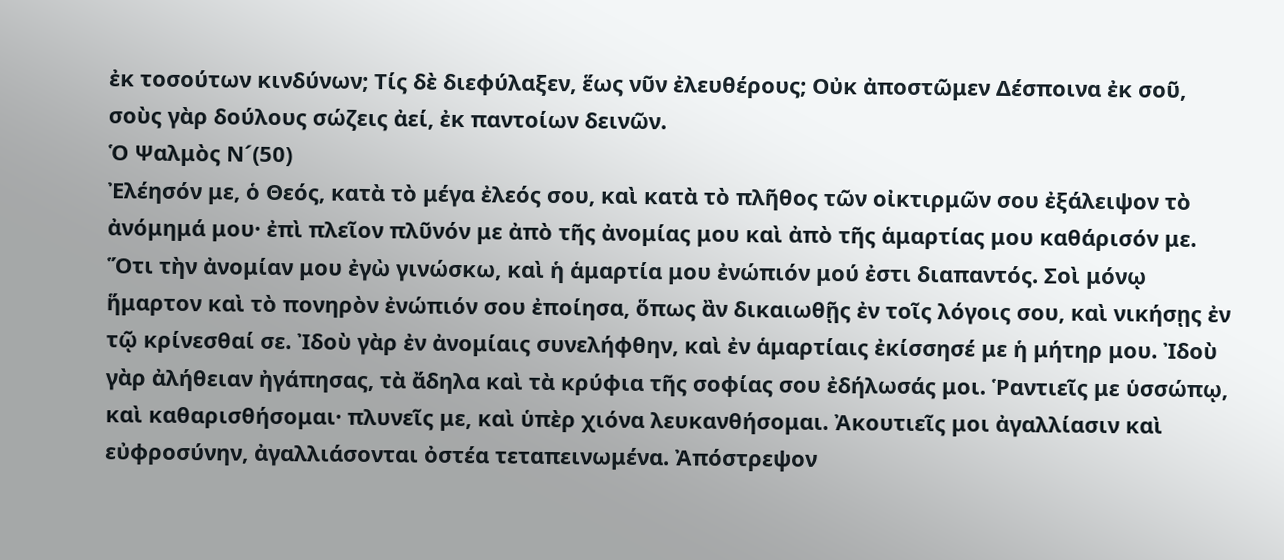ἐκ τοσούτων κινδύνων; Τίς δὲ διεφύλαξεν, ἕως νῦν ἐλευθέρους; Οὐκ ἀποστῶμεν Δέσποινα ἐκ σοῦ, σοὺς γὰρ δούλους σώζεις ἀεί, ἐκ παντοίων δεινῶν.
Ὁ Ψαλμὸς Ν´(50)
Ἐλέησόν με, ὁ Θεός, κατὰ τὸ μέγα ἐλεός σου, καὶ κατὰ τὸ πλῆθος τῶν οἰκτιρμῶν σου ἐξάλειψον τὸ ἀνόμημά μου· ἐπὶ πλεῖον πλῦνόν με ἀπὸ τῆς ἀνομίας μου καὶ ἀπὸ τῆς ἁμαρτίας μου καθάρισόν με. Ὅτι τὴν ἀνομίαν μου ἐγὼ γινώσκω, καὶ ἡ ἁμαρτία μου ἐνώπιόν μού ἐστι διαπαντός. Σοὶ μόνῳ ἥμαρτον καὶ τὸ πονηρὸν ἐνώπιόν σου ἐποίησα, ὅπως ἂν δικαιωθῇς ἐν τοῖς λόγοις σου, καὶ νικήσῃς ἐν τῷ κρίνεσθαί σε. Ἰδοὺ γὰρ ἐν ἀνομίαις συνελήφθην, καὶ ἐν ἁμαρτίαις ἐκίσσησέ με ἡ μήτηρ μου. Ἰδοὺ γὰρ ἀλήθειαν ἠγάπησας, τὰ ἄδηλα καὶ τὰ κρύφια τῆς σοφίας σου ἐδήλωσάς μοι. Ῥαντιεῖς με ὑσσώπῳ, καὶ καθαρισθήσομαι· πλυνεῖς με, καὶ ὑπὲρ χιόνα λευκανθήσομαι. Ἀκουτιεῖς μοι ἀγαλλίασιν καὶ εὐφροσύνην, ἀγαλλιάσονται ὀστέα τεταπεινωμένα. Ἀπόστρεψον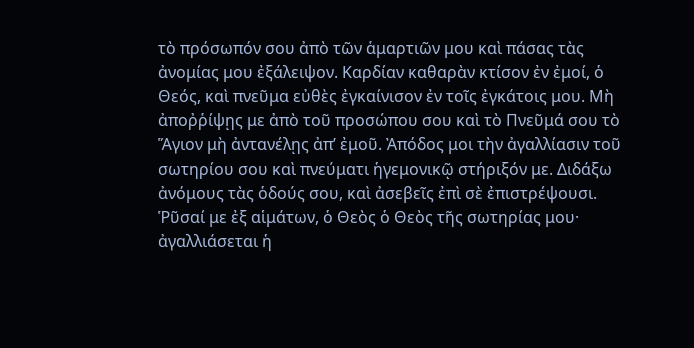τὸ πρόσωπόν σου ἀπὸ τῶν ἁμαρτιῶν μου καὶ πάσας τὰς ἀνομίας μου ἐξάλειψον. Καρδίαν καθαρὰν κτίσον ἐν ἐμοί, ὁ Θεός, καὶ πνεῦμα εὐθὲς ἐγκαίνισον ἐν τοῖς ἐγκάτοις μου. Μὴ ἀποῤῥίψῃς με ἀπὸ τοῦ προσώπου σου καὶ τὸ Πνεῦμά σου τὸ Ἅγιον μὴ ἀντανέλῃς ἀπ’ ἐμοῦ. Ἀπόδος μοι τὴν ἀγαλλίασιν τοῦ σωτηρίου σου καὶ πνεύματι ἡγεμονικῷ στήριξόν με. Διδάξω ἀνόμους τὰς ὁδούς σου, καὶ ἀσεβεῖς ἐπὶ σὲ ἐπιστρέψουσι. Ῥῦσαί με ἐξ αἱμάτων, ὁ Θεὸς ὁ Θεὸς τῆς σωτηρίας μου· ἀγαλλιάσεται ἡ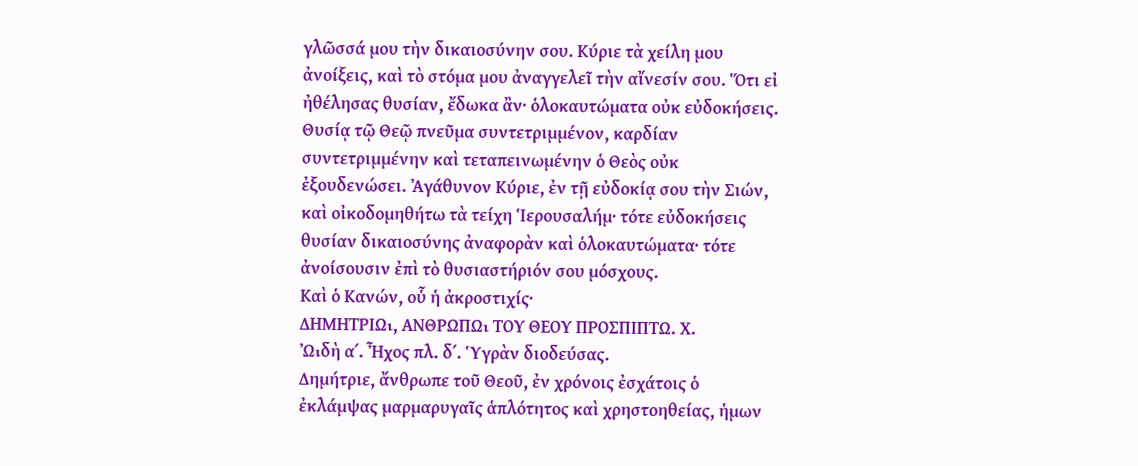γλῶσσά μου τὴν δικαιοσύνην σου. Κύριε τὰ χείλη μου ἀνοίξεις, καὶ τὸ στόμα μου ἀναγγελεῖ τὴν αἴνεσίν σου. Ὅτι εἰ ἠθέλησας θυσίαν, ἔδωκα ἂν· ὁλοκαυτώματα οὐκ εὐδοκήσεις. Θυσίᾳ τῷ Θεῷ πνεῦμα συντετριμμένον, καρδίαν συντετριμμένην καὶ τεταπεινωμένην ὁ Θεὸς οὐκ ἐξουδενώσει. Ἀγάθυνον Κύριε, ἐν τῇ εὐδοκίᾳ σου τὴν Σιών, καὶ οἰκοδομηθήτω τὰ τείχη Ἱερουσαλήμ· τότε εὐδοκήσεις θυσίαν δικαιοσύνης ἀναφορὰν καὶ ὁλοκαυτώματα· τότε ἀνοίσουσιν ἐπὶ τὸ θυσιαστήριόν σου μόσχους.
Καὶ ὁ Κανών, οὗ ἡ ἀκροστιχίς·
ΔΗΜΗΤΡΙῼ, ΑΝΘΡΩΠῼ ΤΟΥ ΘΕΟΥ ΠΡΟΣΠΙΠΤΩ. Χ.
ᾨδὴ α΄. Ἦχος πλ. δ΄. Ὑγρὰν διοδεύσας.
Δημήτριε, ἄνθρωπε τοῦ Θεοῦ, ἐν χρόνοις ἐσχάτοις ὁ ἐκλάμψας μαρμαρυγαῖς ἁπλότητος καὶ χρηστοηθείας, ἡμων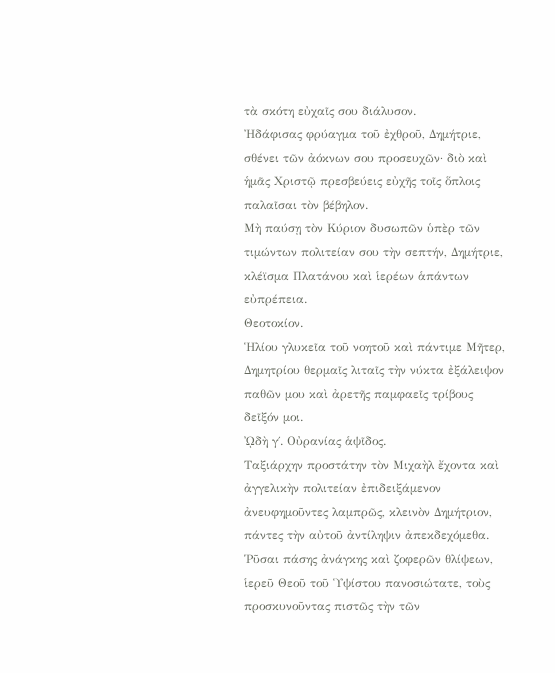τὰ σκότη εὐχαῖς σου διάλυσον.
Ἠδάφισας φρύαγμα τοῦ ἐχθροῦ, Δημήτριε, σθένει τῶν ἀόκνων σου προσευχῶν· διὸ καὶ ἡμᾶς Χριστῷ πρεσβεύεις εὐχῆς τοῖς ὅπλοις παλαῖσαι τὸν βέβηλον.
Μὴ παύσῃ τὸν Κύριον δυσωπῶν ὑπὲρ τῶν τιμώντων πολιτείαν σου τὴν σεπτήν, Δημήτριε, κλέϊσμα Πλατάνου καὶ ἱερέων ἁπάντων εὐπρέπεια.
Θεοτοκίον.
Ἡλίου γλυκεῖα τοῦ νοητοῦ καὶ πάντιμε Μῆτερ, Δημητρίου θερμαῖς λιταῖς τὴν νύκτα ἐξάλειψον παθῶν μου καὶ ἀρετῆς παμφαεῖς τρίβους δεῖξόν μοι.
ᾨδὴ γ΄. Οὐρανίας ἁψῖδος.
Ταξιάρχην προστάτην τὸν Μιχαὴλ ἔχοντα καὶ ἀγγελικὴν πολιτείαν ἐπιδειξάμενον ἀνευφημοῦντες λαμπρῶς, κλεινὸν Δημήτριον, πάντες τὴν αὐτοῦ ἀντίληψιν ἀπεκδεχόμεθα.
Ῥῦσαι πάσης ἀνάγκης καὶ ζοφερῶν θλίψεων, ἱερεῦ Θεοῦ τοῦ Ὑψίστου πανοσιώτατε, τοὺς προσκυνοῦντας πιστῶς τὴν τῶν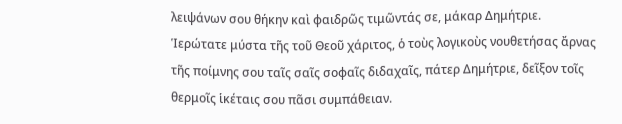λειψάνων σου θήκην καὶ φαιδρῶς τιμῶντάς σε, μάκαρ Δημήτριε.
Ἱερώτατε μύστα τῆς τοῦ Θεοῦ χάριτος, ὁ τοὺς λογικοὺς νουθετήσας ἄρνας τῆς ποίμνης σου ταῖς σαῖς σοφαῖς διδαχαῖς, πάτερ Δημήτριε, δεῖξον τοῖς θερμοῖς ἱκέταις σου πᾶσι συμπάθειαν.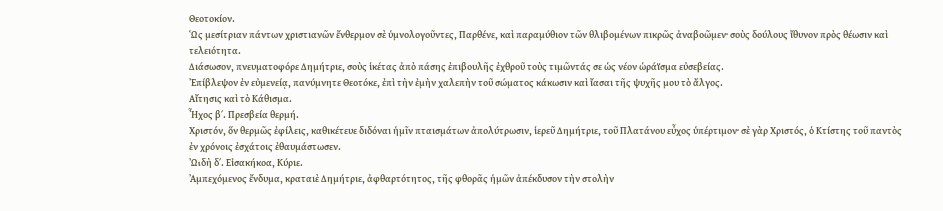Θεοτοκίον.
Ὡς μεσίτριαν πάντων χριστιανῶν ἔνθερμον σὲ ὑμνολογοῦντες, Παρθένε, καὶ παραμύθιον τῶν θλιβομένων πικρῶς ἀναβοῶμεν· σοὺς δούλους ἴθυνον πρὸς θέωσιν καὶ τελειότητα.
Διάσωσον, πνευματοφόρε Δημήτριε, σοὺς ἱκέτας ἀπὸ πάσης ἐπιβουλῆς ἐχθροῦ τοὺς τιμῶντάς σε ὡς νέον ὡράϊσμα εὐσεβείας.
Ἐπίβλεψον ἐν εὐμενείᾳ, πανύμνητε Θεοτόκε, ἐπὶ τὴν ἐμὴν χαλεπὴν τοῦ σώματος κάκωσιν καὶ ἴασαι τῆς ψυχῆς μου τὸ ἄλγος.
Αἴτησις καὶ τὸ Κάθισμα.
Ἦχος β΄. Πρεσβεία θερμή.
Χριστόν, ὅν θερμῶς ἐφίλεις, καθικέτευε διδόναι ἡμῖν πταισμάτων ἀπολύτρωσιν, ἱερεῦ Δημήτριε, τοῦ Πλατάνου εὖχος ὑπέρτιμον· σὲ γὰρ Χριστός, ὁ Κτίστης τοῦ παντὸς ἐν χρόνοις ἐσχάτοις ἐθαυμάστωσεν.
ᾨδὴ δ΄. Εἰσακήκοα, Κύριε.
Ἀμπεχόμενος ἔνδυμα, κραταιὲ Δημήτριε, ἀφθαρτότητος, τῆς φθορᾶς ἡμῶν ἀπέκδυσον τὴν στολὴν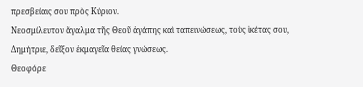πρεσβείαις σου πρὸς Κύριον.
Νεοσμίλευτον ἄγαλμα τῆς Θεοῦ ἀγάπης καὶ ταπεινώσεως, τοὺς ἱκέτας σου, Δημήτριε, δεῖξον ἐκμαγεῖα θείας γνώσεως.
Θεοφόρε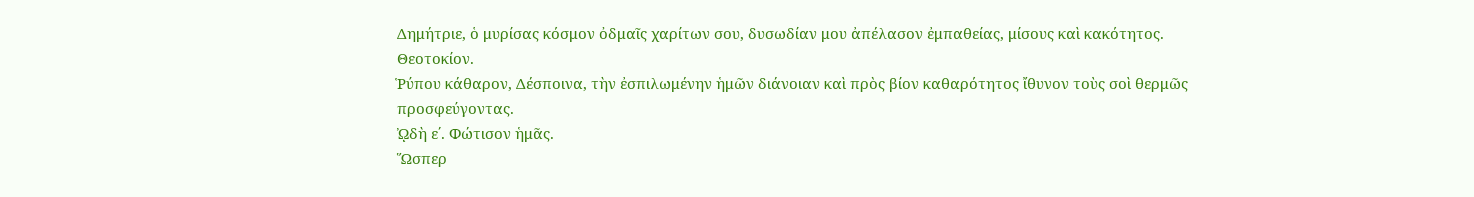Δημήτριε, ὁ μυρίσας κόσμον ὀδμαῖς χαρίτων σου, δυσωδίαν μου ἀπέλασον ἐμπαθείας, μίσους καὶ κακότητος.
Θεοτοκίον.
Ῥύπου κάθαρον, Δέσποινα, τὴν ἐσπιλωμένην ἡμῶν διάνοιαν καὶ πρὸς βίον καθαρότητος ἴθυνον τοὺς σοὶ θερμῶς προσφεύγοντας.
ᾨδὴ ε΄. Φώτισον ἡμᾶς.
Ὥσπερ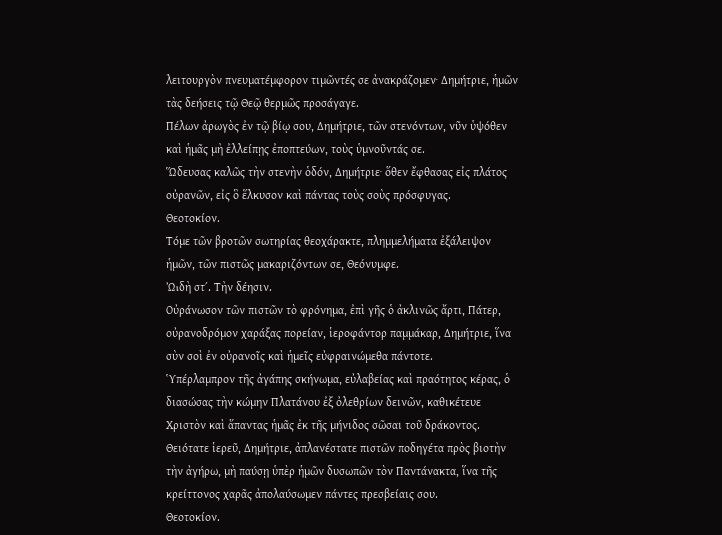λειτουργὸν πνευματέμφορον τιμῶντές σε ἀνακράζομεν· Δημήτριε, ἡμῶν τὰς δεήσεις τῷ Θεῷ θερμῶς προσάγαγε.
Πέλων ἀρωγὸς ἐν τῷ βίῳ σου, Δημήτριε, τῶν στενόντων, νῦν ὑψόθεν καὶ ἡμᾶς μὴ ἐλλείπῃς ἐποπτεύων, τοὺς ὑμνοῦντάς σε.
Ὥδευσας καλῶς τὴν στενὴν ὁδόν, Δημήτριε· ὅθεν ἔφθασας εἰς πλάτος οὐρανῶν, εἰς ὃ ἕλκυσον καὶ πάντας τοὺς σοὺς πρόσφυγας.
Θεοτοκίον.
Τόμε τῶν βροτῶν σωτηρίας θεοχάρακτε, πλημμελήματα ἐξάλειψον ἡμῶν, τῶν πιστῶς μακαριζόντων σε, Θεόνυμφε.
ᾨδὴ στ΄. Τὴν δέησιν.
Οὐράνωσον τῶν πιστῶν τὸ φρόνημα, ἐπὶ γῆς ὁ ἀκλινῶς ἄρτι, Πάτερ, οὐρανοδρόμον χαράξας πορείαν, ἱεροφάντορ παμμάκαρ, Δημήτριε, ἵνα σὺν σοὶ ἐν οὐρανοῖς καὶ ἡμεῖς εὐφραινώμεθα πάντοτε.
Ὑπέρλαμπρον τῆς ἀγάπης σκήνωμα, εὐλαβείας καὶ πραότητος κέρας, ὁ διασώσας τὴν κώμην Πλατάνου ἐξ ὀλεθρίων δεινῶν, καθικέτευε Χριστὸν καὶ ἅπαντας ἡμᾶς ἐκ τῆς μήνιδος σῶσαι τοῦ δράκοντος.
Θειότατε ἱερεῦ, Δημήτριε, ἀπλανέστατε πιστῶν ποδηγέτα πρὸς βιοτὴν τὴν ἀγήρω, μὴ παύσῃ ὑπὲρ ἡμῶν δυσωπῶν τὸν Παντάνακτα, ἵνα τῆς κρείττονος χαρᾶς ἀπολαύσωμεν πάντες πρεσβείαις σου.
Θεοτοκίον.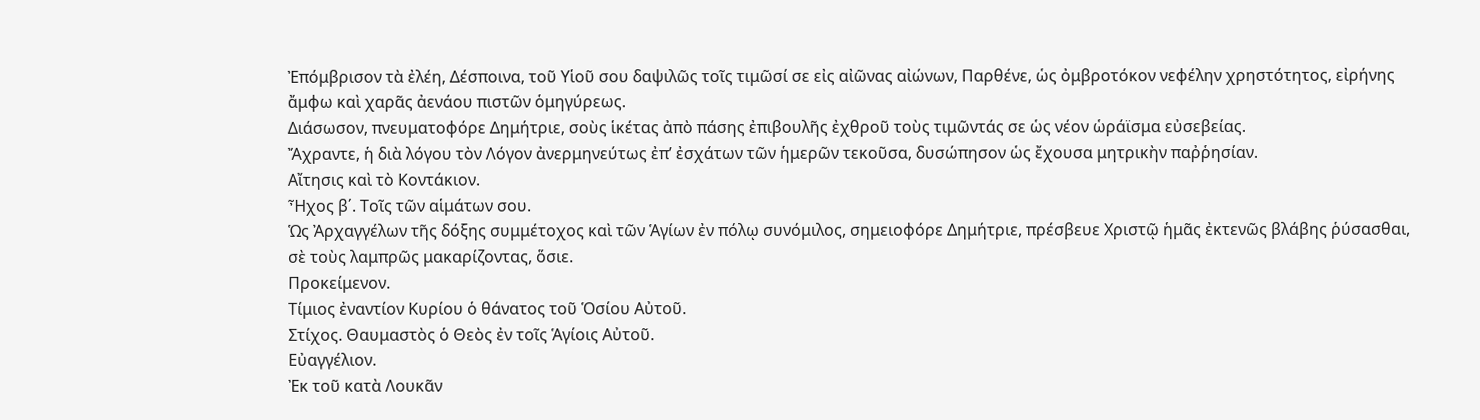Ἐπόμβρισον τὰ ἐλέη, Δέσποινα, τοῦ Υἱοῦ σου δαψιλῶς τοῖς τιμῶσί σε εἰς αἰῶνας αἰώνων, Παρθένε, ὡς ὀμβροτόκον νεφέλην χρηστότητος, εἰρήνης ἄμφω καὶ χαρᾶς ἀενάου πιστῶν ὁμηγύρεως.
Διάσωσον, πνευματοφόρε Δημήτριε, σοὺς ἱκέτας ἀπὸ πάσης ἐπιβουλῆς ἐχθροῦ τοὺς τιμῶντάς σε ὡς νέον ὡράϊσμα εὐσεβείας.
Ἄχραντε, ἡ διὰ λόγου τὸν Λόγον ἀνερμηνεύτως ἐπ’ ἐσχάτων τῶν ἡμερῶν τεκοῦσα, δυσώπησον ὡς ἔχουσα μητρικὴν παῤῥησίαν.
Αἴτησις καὶ τὸ Κοντάκιον.
Ἦχος β΄. Τοῖς τῶν αἱμάτων σου.
Ὡς Ἀρχαγγέλων τῆς δόξης συμμέτοχος καὶ τῶν Ἁγίων ἐν πόλῳ συνόμιλος, σημειοφόρε Δημήτριε, πρέσβευε Χριστῷ ἡμᾶς ἐκτενῶς βλάβης ῥύσασθαι, σὲ τοὺς λαμπρῶς μακαρίζοντας, ὅσιε.
Προκείμενον.
Τίμιος ἐναντίον Κυρίου ὁ θάνατος τοῦ Ὁσίου Αὐτοῦ.
Στίχος. Θαυμαστὸς ὁ Θεὸς ἐν τοῖς Ἁγίοις Αὐτοῦ.
Εὐαγγέλιον.
Ἐκ τοῦ κατὰ Λουκᾶν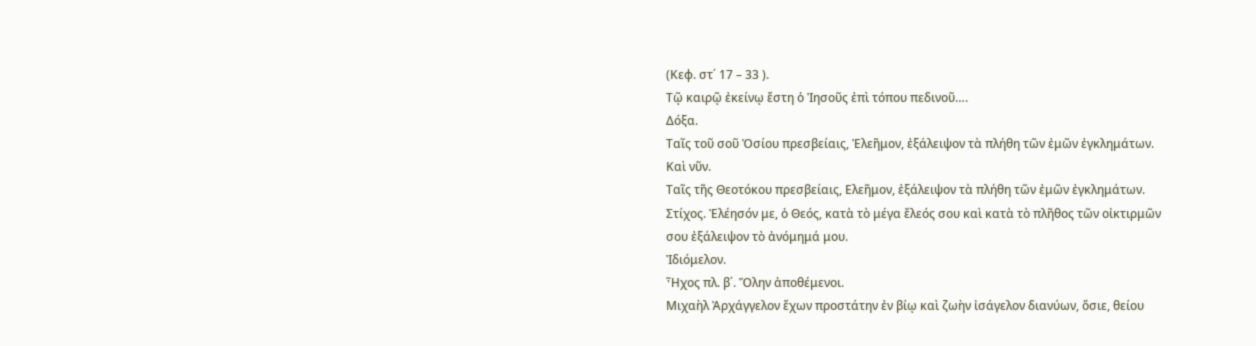(Κεφ. στ΄ 17 – 33 ).
Τῷ καιρῷ ἐκείνῳ ἔστη ὁ Ἰησοῦς ἐπὶ τόπου πεδινοῦ….
Δόξα.
Ταῖς τοῦ σοῦ Ὁσίου πρεσβείαις, Ἐλεῆμον, ἐξάλειψον τὰ πλήθη τῶν ἐμῶν ἐγκλημάτων.
Καὶ νῦν.
Ταῖς τῆς Θεοτόκου πρεσβείαις, Ελεῆμον, ἐξάλειψον τὰ πλήθη τῶν ἐμῶν ἐγκλημάτων.
Στίχος. Ἐλέησόν με, ὁ Θεός, κατὰ τὸ μέγα ἔλεός σου καὶ κατὰ τὸ πλῆθος τῶν οἰκτιρμῶν σου ἐξάλειψον τὸ ἀνόμημά μου.
Ἰδιόμελον.
Ἦχος πλ. β΄. Ὅλην ἀποθέμενοι.
Μιχαὴλ Ἀρχάγγελον ἔχων προστάτην ἐν βίῳ καὶ ζωὴν ἰσάγελον διανύων, ὅσιε, θείου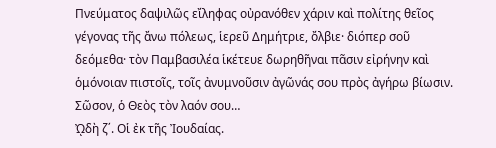Πνεύματος δαψιλῶς εἴληφας οὐρανόθεν χάριν καὶ πολίτης θεῖος γέγονας τῆς ἄνω πόλεως, ἱερεῦ Δημήτριε, ὄλβιε· διόπερ σοῦ δεόμεθα· τὸν Παμβασιλέα ἱκέτευε δωρηθῆναι πᾶσιν εἰρήνην καὶ ὁμόνοιαν πιστοῖς, τοῖς ἀνυμνοῦσιν ἀγῶνάς σου πρὸς ἀγήρω βίωσιν.
Σῶσον, ὁ Θεὸς τὸν λαόν σου…
ᾨδὴ ζ΄. Οἱ ἐκ τῆς Ἰουδαίας.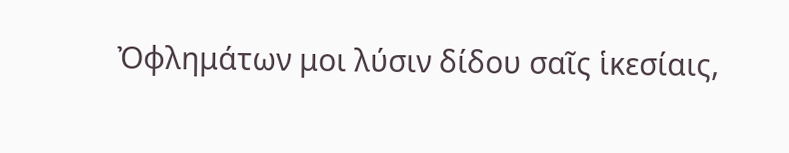Ὀφλημάτων μοι λύσιν δίδου σαῖς ἱκεσίαις,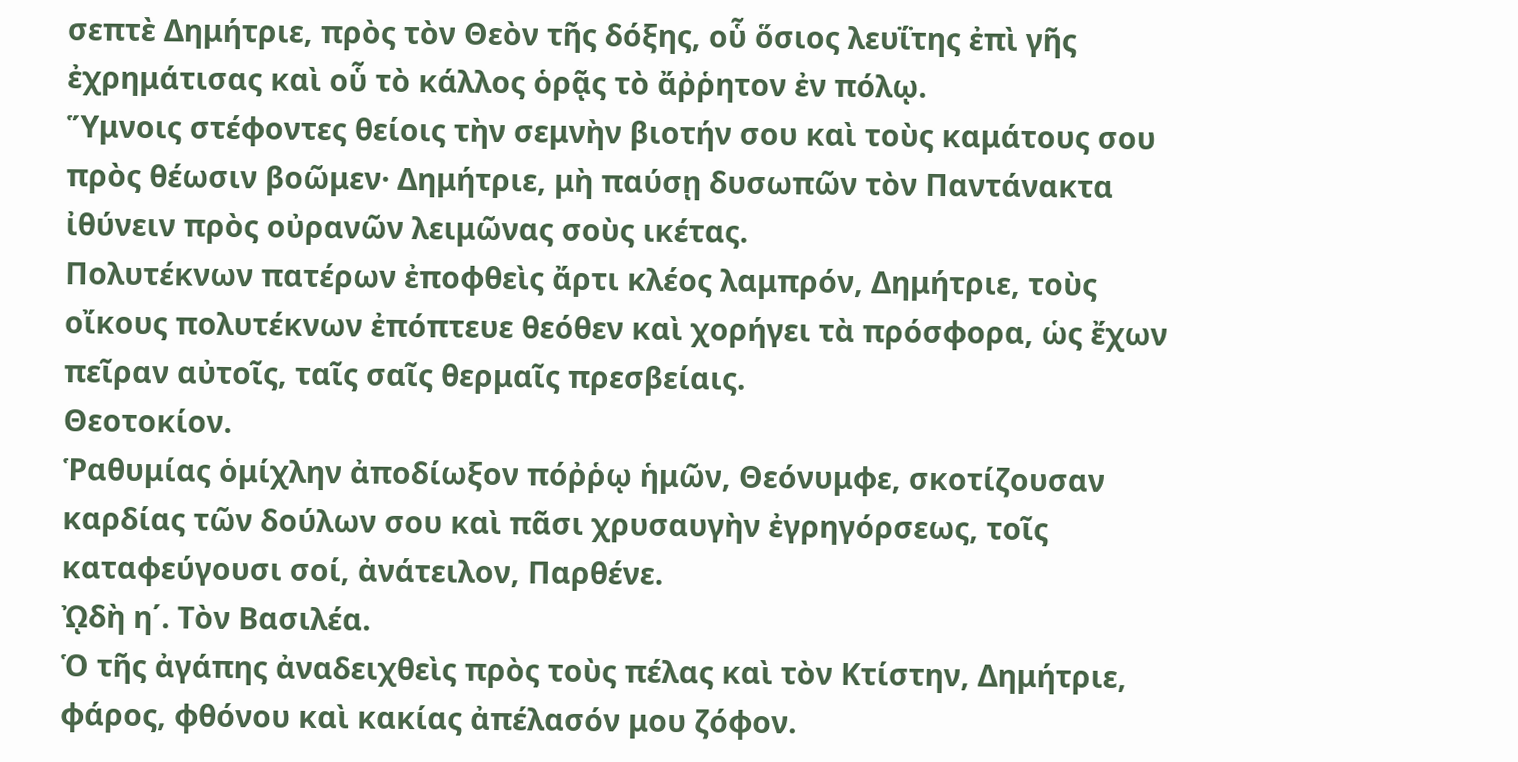σεπτὲ Δημήτριε, πρὸς τὸν Θεὸν τῆς δόξης, οὗ ὅσιος λευΐτης ἐπὶ γῆς ἐχρημάτισας καὶ οὗ τὸ κάλλος ὁρᾷς τὸ ἄῤῥητον ἐν πόλῳ.
Ὕμνοις στέφοντες θείοις τὴν σεμνὴν βιοτήν σου καὶ τοὺς καμάτους σου πρὸς θέωσιν βοῶμεν· Δημήτριε, μὴ παύσῃ δυσωπῶν τὸν Παντάνακτα ἰθύνειν πρὸς οὐρανῶν λειμῶνας σοὺς ικέτας.
Πολυτέκνων πατέρων ἐποφθεὶς ἄρτι κλέος λαμπρόν, Δημήτριε, τοὺς οἴκους πολυτέκνων ἐπόπτευε θεόθεν καὶ χορήγει τὰ πρόσφορα, ὡς ἔχων πεῖραν αὐτοῖς, ταῖς σαῖς θερμαῖς πρεσβείαις.
Θεοτοκίον.
Ῥαθυμίας ὁμίχλην ἀποδίωξον πόῤῥῳ ἡμῶν, Θεόνυμφε, σκοτίζουσαν καρδίας τῶν δούλων σου καὶ πᾶσι χρυσαυγὴν ἐγρηγόρσεως, τοῖς καταφεύγουσι σοί, ἀνάτειλον, Παρθένε.
ᾨδὴ η΄. Τὸν Βασιλέα.
Ὁ τῆς ἀγάπης ἀναδειχθεὶς πρὸς τοὺς πέλας καὶ τὸν Κτίστην, Δημήτριε, φάρος, φθόνου καὶ κακίας ἀπέλασόν μου ζόφον.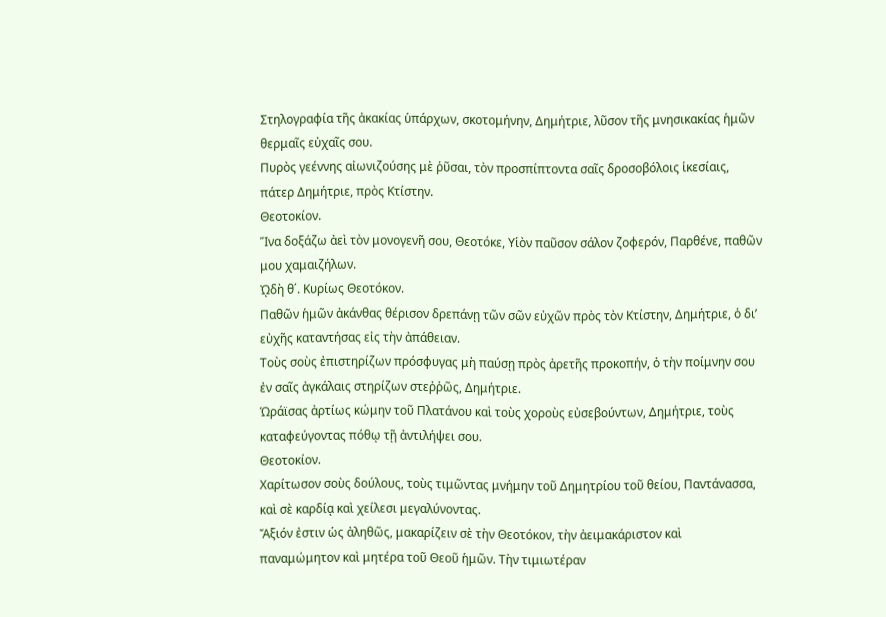Στηλογραφία τῆς ἀκακίας ὑπάρχων, σκοτομήνην, Δημήτριε, λῦσον τῆς μνησικακίας ἡμῶν θερμαῖς εὐχαῖς σου.
Πυρὸς γεέννης αἰωνιζούσης μὲ ῥῦσαι, τὸν προσπίπτοντα σαῖς δροσοβόλοις ἱκεσίαις, πάτερ Δημήτριε, πρὸς Κτίστην.
Θεοτοκίον.
Ἵνα δοξάζω ἀεὶ τὸν μονογενῆ σου, Θεοτόκε, Υἱὸν παῦσον σάλον ζοφερόν, Παρθένε, παθῶν μου χαμαιζήλων.
ᾨδὴ θ΄. Κυρίως Θεοτόκον.
Παθῶν ἡμῶν ἀκάνθας θέρισον δρεπάνῃ τῶν σῶν εὐχῶν πρὸς τὸν Κτίστην, Δημήτριε, ὁ δι’ εὐχῆς καταντήσας εἰς τὴν ἀπάθειαν.
Τοὺς σοὺς ἐπιστηρίζων πρόσφυγας μὴ παύσῃ πρὸς ἀρετῆς προκοπήν, ὁ τὴν ποίμνην σου ἐν σαῖς ἀγκάλαις στηρίζων στεῤῥῶς, Δημήτριε.
Ὡράϊσας ἀρτίως κώμην τοῦ Πλατάνου καὶ τοὺς χοροὺς εὐσεβούντων, Δημήτριε, τοὺς καταφεύγοντας πόθῳ τῇ ἀντιλήψει σου.
Θεοτοκίον.
Χαρίτωσον σοὺς δούλους, τοὺς τιμῶντας μνήμην τοῦ Δημητρίου τοῦ θείου, Παντάνασσα, καὶ σὲ καρδίᾳ καὶ χείλεσι μεγαλύνοντας.
Ἄξιόν ἐστιν ὡς ἀληθῶς, μακαρίζειν σὲ τὴν Θεοτόκον, τὴν ἀειμακάριστον καὶ παναμώμητον καὶ μητέρα τοῦ Θεοῦ ἡμῶν. Τὴν τιμιωτέραν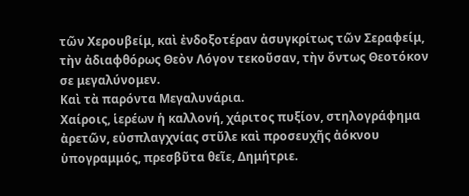τῶν Χερουβείμ, καὶ ἐνδοξοτέραν ἀσυγκρίτως τῶν Σεραφείμ, τὴν ἀδιαφθόρως Θεὸν Λόγον τεκοῦσαν, τὴν ὄντως Θεοτόκον σε μεγαλύνομεν.
Καὶ τὰ παρόντα Μεγαλυνάρια.
Χαίροις, ἱερέων ἡ καλλονή, χάριτος πυξίον, στηλογράφημα ἀρετῶν, εὐσπλαγχνίας στῦλε καὶ προσευχῆς ἀόκνου ὑπογραμμός, πρεσβῦτα θεῖε, Δημήτριε.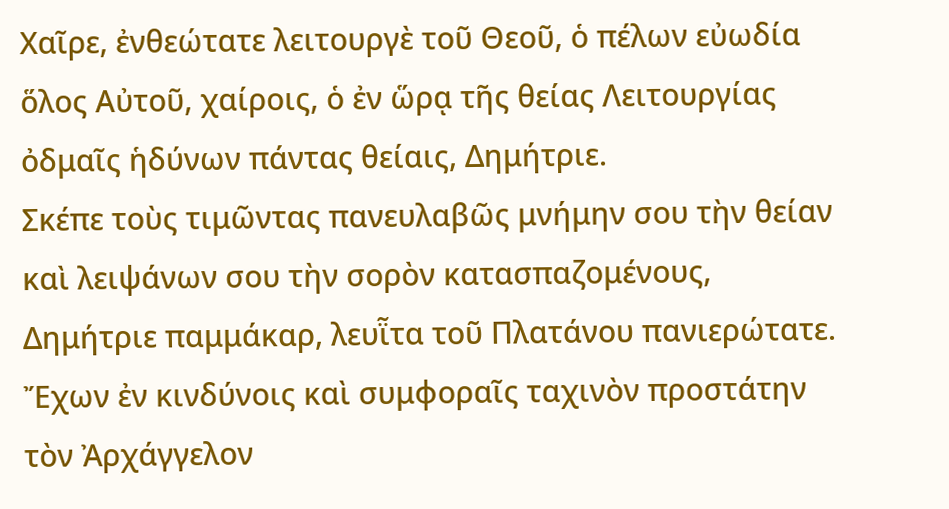Χαῖρε, ἐνθεώτατε λειτουργὲ τοῦ Θεοῦ, ὁ πέλων εὐωδία ὅλος Αὐτοῦ, χαίροις, ὁ ἐν ὥρᾳ τῆς θείας Λειτουργίας ὀδμαῖς ἡδύνων πάντας θείαις, Δημήτριε.
Σκέπε τοὺς τιμῶντας πανευλαβῶς μνήμην σου τὴν θείαν καὶ λειψάνων σου τὴν σορὸν κατασπαζομένους, Δημήτριε παμμάκαρ, λευῗτα τοῦ Πλατάνου πανιερώτατε.
Ἔχων ἐν κινδύνοις καὶ συμφοραῖς ταχινὸν προστάτην τὸν Ἀρχάγγελον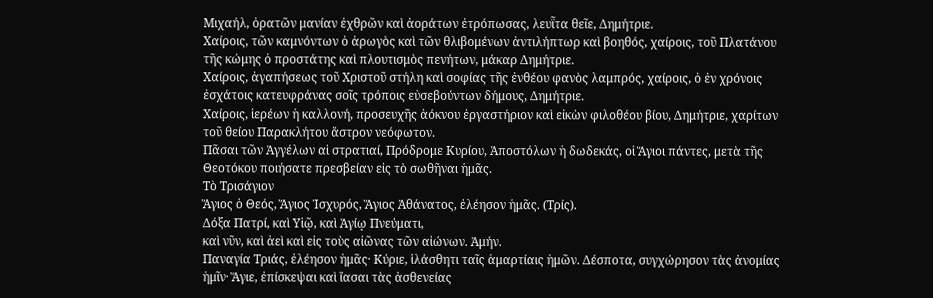Μιχαήλ, ὁρατῶν μανίαν ἐχθρῶν καὶ ἀοράτων ἐτρόπωσας, λευῗτα θεῖε, Δημήτριε.
Χαίροις, τῶν καμνόντων ὁ ἀρωγὸς καὶ τῶν θλιβομένων ἀντιλήπτωρ καὶ βοηθός, χαίροις, τοῦ Πλατάνου τῆς κώμης ὁ προστάτης καὶ πλουτισμὸς πενήτων, μάκαρ Δημήτριε.
Χαίροις, ἀγαπήσεως τοῦ Χριστοῦ στήλη καὶ σοφίας τῆς ἐνθέου φανὸς λαμπρός, χαίροις, ὁ ἐν χρόνοις ἐσχάτοις κατευφράνας σοῖς τρόποις εὐσεβούντων δήμους, Δημήτριε.
Χαίροις, ἱερέων ἡ καλλονή, προσευχῆς ἀόκνου ἐργαστήριον καὶ εἰκὼν φιλοθέου βίου, Δημήτριε, χαρίτων τοῦ θείου Παρακλήτου ἄστρον νεόφωτον.
Πᾶσαι τῶν Ἀγγέλων αἱ στρατιαί, Πρόδρομε Κυρίου, Ἀποστόλων ἡ δωδεκάς, οἱ Ἅγιοι πάντες, μετὰ τῆς Θεοτόκου ποιήσατε πρεσβείαν εἰς τὸ σωθῆναι ἡμᾶς.
Τὸ Τρισάγιον
Ἅγιος ὁ Θεός, Ἅγιος Ἰσχυρός, Ἅγιος Ἀθάνατος, ἐλέησον ἡμᾶς. (Τρίς).
Δόξα Πατρί, καὶ Υἱῷ, καὶ Ἁγίῳ Πνεύματι,
καὶ νῦν, καὶ ἀεὶ καὶ εἰς τοὺς αἰῶνας τῶν αἰώνων. Ἀμήν.
Παναγία Τριάς, ἐλέησον ἡμᾶς· Κύριε, ἱλάσθητι ταῖς ἁμαρτίαις ἡμῶν. Δέσποτα, συγχώρησον τὰς ἀνομίας ἡμῖν· Ἅγιε, ἐπίσκεψαι καὶ ἴασαι τὰς ἀσθενείας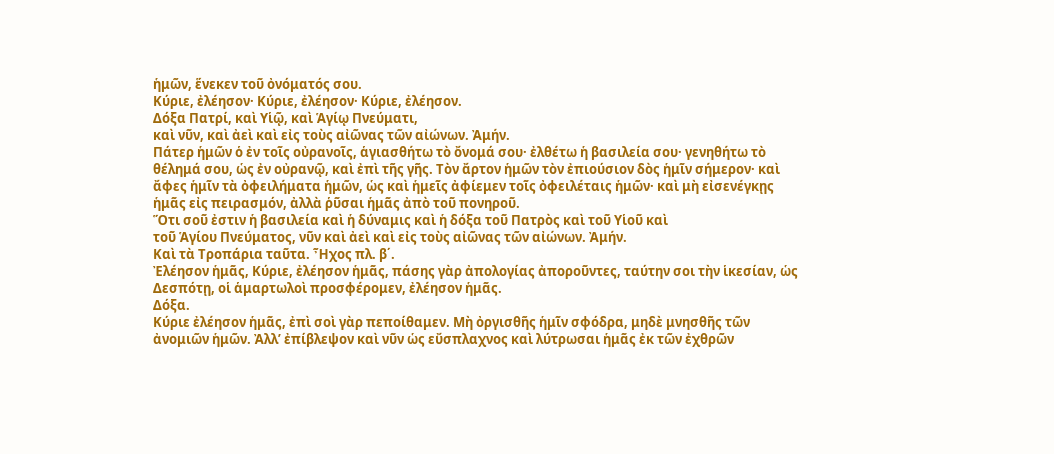ἡμῶν, ἕνεκεν τοῦ ὀνόματός σου.
Κύριε, ἐλέησον· Κύριε, ἐλέησον· Κύριε, ἐλέησον.
Δόξα Πατρί, καὶ Υἱῷ, καὶ Ἁγίῳ Πνεύματι,
καὶ νῦν, καὶ ἀεὶ καὶ εἰς τοὺς αἰῶνας τῶν αἰώνων. Ἀμήν.
Πάτερ ἡμῶν ὁ ἐν τοῖς οὐρανοῖς, ἁγιασθήτω τὸ ὄνομά σου· ἐλθέτω ἡ βασιλεία σου· γενηθήτω τὸ θέλημά σου, ὡς ἐν οὐρανῷ, καὶ ἐπὶ τῆς γῆς. Τὸν ἄρτον ἡμῶν τὸν ἐπιούσιον δὸς ἡμῖν σήμερον· καὶ ἄφες ἡμῖν τὰ ὀφειλήματα ἡμῶν, ὡς καὶ ἡμεῖς ἀφίεμεν τοῖς ὀφειλέταις ἡμῶν· καὶ μὴ εἰσενέγκῃς ἡμᾶς εἰς πειρασμόν, ἀλλὰ ῥῦσαι ἡμᾶς ἀπὸ τοῦ πονηροῦ.
Ὅτι σοῦ ἐστιν ἡ βασιλεία καὶ ἡ δύναμις καὶ ἡ δόξα τοῦ Πατρὸς καὶ τοῦ Υἱοῦ καὶ
τοῦ Ἁγίου Πνεύματος, νῦν καὶ ἀεὶ καὶ εἰς τοὺς αἰῶνας τῶν αἰώνων. Ἀμήν.
Καὶ τὰ Τροπάρια ταῦτα. Ἦχος πλ. β΄.
Ἐλέησον ἡμᾶς, Κύριε, ἐλέησον ἡμᾶς, πάσης γὰρ ἀπολογίας ἀποροῦντες, ταύτην σοι τὴν ἱκεσίαν, ὡς Δεσπότῃ, οἱ ἁμαρτωλοὶ προσφέρομεν, ἐλέησον ἡμᾶς.
Δόξα.
Κύριε ἐλέησον ἡμᾶς, ἐπὶ σοὶ γὰρ πεποίθαμεν. Μὴ ὀργισθῆς ἡμῖν σφόδρα, μηδὲ μνησθῆς τῶν ἀνομιῶν ἡμῶν. Ἀλλ’ ἐπίβλεψον καὶ νῦν ὡς εὔσπλαχνος καὶ λύτρωσαι ἡμᾶς ἐκ τῶν ἐχθρῶν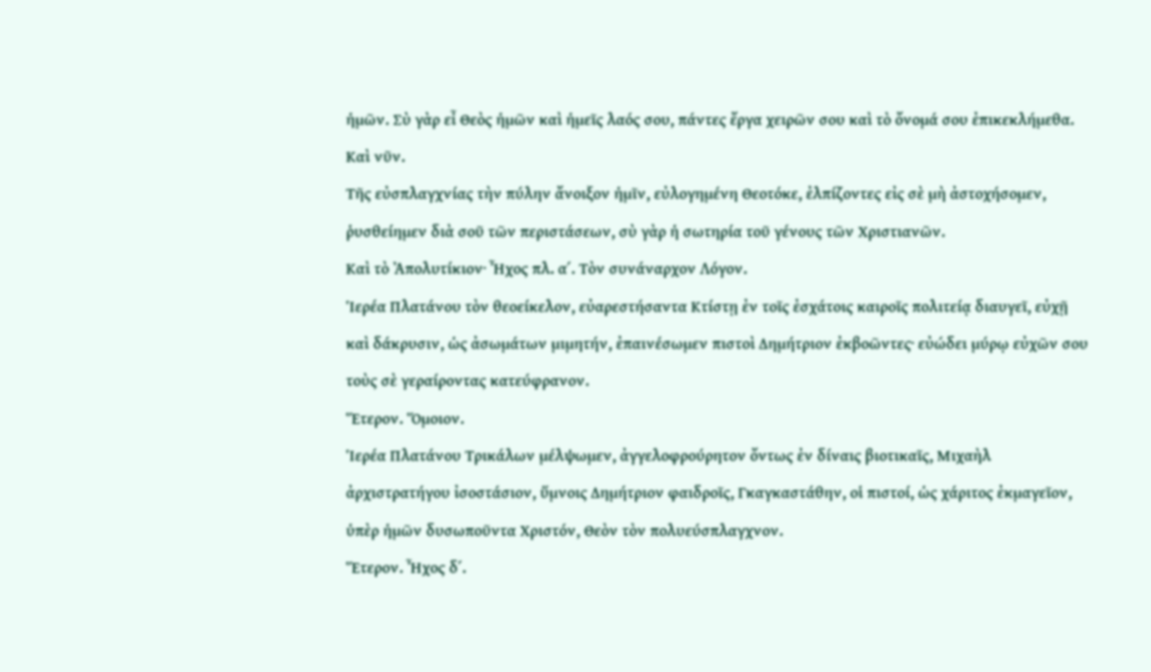ἡμῶν. Σὺ γὰρ εἶ Θεὸς ἡμῶν καὶ ἡμεῖς λαός σου, πάντες ἔργα χειρῶν σου καὶ τὸ ὄνομά σου ἐπικεκλήμεθα.
Καὶ νῦν.
Τῆς εὐσπλαγχνίας τὴν πύλην ἄνοιξον ἡμῖν, εὐλογημένη Θεοτόκε, ἐλπίζοντες εἰς σὲ μὴ ἀστοχήσομεν, ῥυσθείημεν διὰ σοῦ τῶν περιστάσεων, σὺ γὰρ ἡ σωτηρία τοῦ γένους τῶν Χριστιανῶν.
Καὶ τὸ Ἀπολυτίκιον· Ἦχος πλ. α΄. Τὸν συνάναρχον Λόγον.
Ἱερέα Πλατάνου τὸν θεοείκελον, εὐαρεστήσαντα Κτίστῃ ἐν τοῖς ἐσχάτοις καιροῖς πολιτείᾳ διαυγεῖ, εὐχῇ καὶ δάκρυσιν, ὡς ἀσωμάτων μιμητήν, ἐπαινέσωμεν πιστοὶ Δημήτριον ἐκβοῶντες· εὐώδει μύρῳ εὐχῶν σου τοὺς σὲ γεραίροντας κατεύφρανον.
Ἕτερον. Ὅμοιον.
Ἱερέα Πλατάνου Τρικάλων μέλψωμεν, ἀγγελοφρούρητον ὄντως ἐν δίναις βιοτικαῖς, Μιχαὴλ ἀρχιστρατήγου ἰσοστάσιον, ὕμνοις Δημήτριον φαιδροῖς, Γκαγκαστάθην, οἱ πιστοί, ὡς χάριτος ἐκμαγεῖον, ὑπὲρ ἡμῶν δυσωποῦντα Χριστόν, Θεὸν τὸν πολυεύσπλαγχνον.
Ἕτερον. Ἦχος δ΄.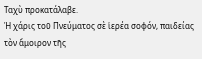Ταχὺ προκατάλαβε.
Ἡ χάρις τοῦ Πνεύματος σὲ ἱερέα σοφόν, παιδείας τὸν ἄμοιρον τῆς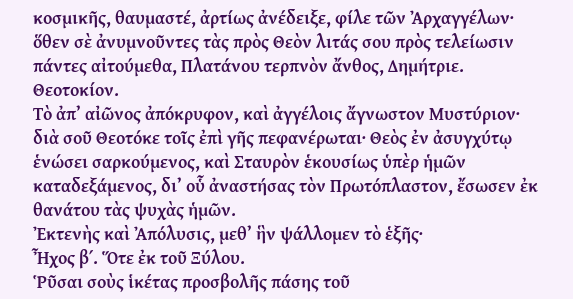κοσμικῆς, θαυμαστέ, ἀρτίως ἀνέδειξε, φίλε τῶν Ἀρχαγγέλων· ὅθεν σὲ ἀνυμνοῦντες τὰς πρὸς Θεὸν λιτάς σου πρὸς τελείωσιν πάντες αἰτούμεθα, Πλατάνου τερπνὸν ἄνθος, Δημήτριε.
Θεοτοκίον.
Τὸ ἀπ’ αἰῶνος ἀπόκρυφον, καὶ ἀγγέλοις ἄγνωστον Μυστύριον· διὰ σοῦ Θεοτόκε τοῖς ἐπὶ γῆς πεφανέρωται· Θεὸς ἐν ἀσυγχύτῳ ἑνώσει σαρκούμενος, καὶ Σταυρὸν ἑκουσίως ὑπὲρ ἡμῶν καταδεξάμενος, δι’ οὗ ἀναστήσας τὸν Πρωτόπλαστον, ἔσωσεν ἐκ θανάτου τὰς ψυχὰς ἡμῶν.
Ἐκτενὴς καὶ Ἀπόλυσις, μεθ’ ἣν ψάλλομεν τὸ ἑξῆς·
Ἦχος β΄. Ὅτε ἐκ τοῦ Ξύλου.
Ῥῦσαι σοὺς ἱκέτας προσβολῆς πάσης τοῦ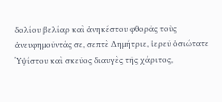δολίου βελίαρ καὶ ἀνηκέστου φθορᾶς τοὺς ἀνευφημοῦντάς σε, σεπτὲ Δημήτριε, ἱερεῦ ὁσιώτατε Ὑψίστου καὶ σκεῦος διαυγὲς τῆς χάριτος,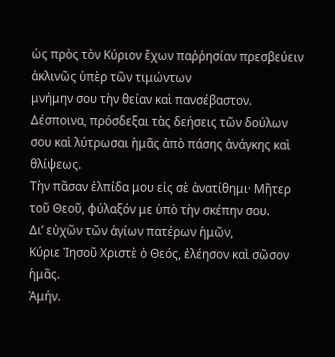ὡς πρὸς τὸν Κύριον ἔχων παῤῥησίαν πρεσβεύειν ἀκλινῶς ὑπὲρ τῶν τιμώντων
μνήμην σου τὴν θείαν καὶ πανσέβαστον.
Δέσποινα, πρόσδεξαι τὰς δεήσεις τῶν δούλων σου καὶ λύτρωσαι ἡμᾶς ἀπὸ πάσης ἀνάγκης καὶ θλίψεως.
Τὴν πᾶσαν ἐλπίδα μου εἰς σὲ ἀνατίθημι· Μῆτερ τοῦ Θεοῦ, φύλαξόν με ὑπὸ τὴν σκέπην σου.
Δι’ εὐχῶν τῶν ἁγίων πατέρων ἡμῶν,
Κύριε Ἰησοῦ Χριστὲ ὁ Θεός, ἐλέησον καὶ σῶσον ἡμᾶς.
Ἀμήν.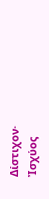Δίστιχον·
Ἰσχύος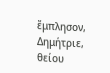ἔμπλησον, Δημήτριε, θείου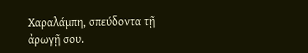Χαραλάμπη, σπεύδοντα τῇ ἀρωγῇ σου.